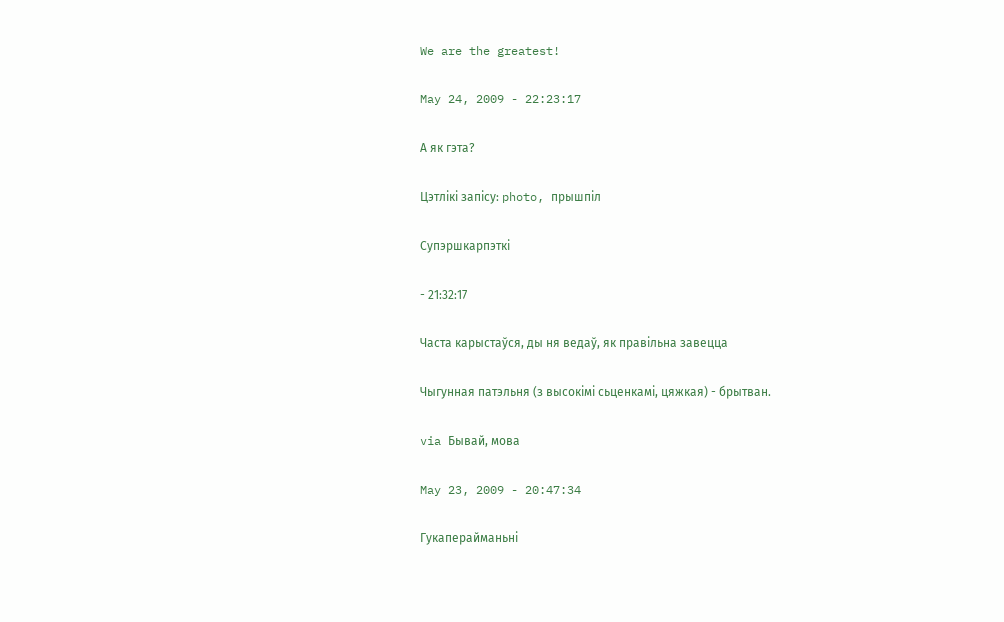We are the greatest!

May 24, 2009 - 22:23:17

А як гэта?

Цэтлікі запісу: photo, прышпіл

Супэршкарпэткі

- 21:32:17

Часта карыстаўся, ды ня ведаў, як правільна завецца

Чыгунная патэльня (з высокімі сьценкамі, цяжкая) - брытван.

via Бывай, мова

May 23, 2009 - 20:47:34

Гукаперайманьні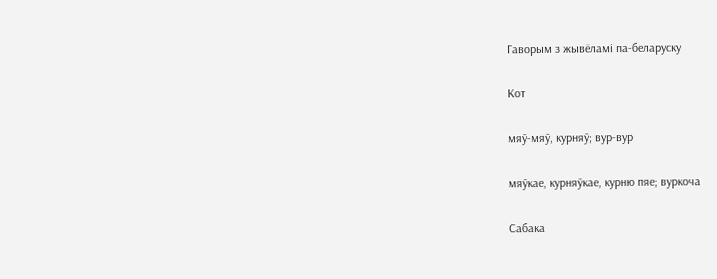Гаворым з жывёламі па-беларуску

Кот

мяў-мяў, курняў; вур-вур

мяўкае, курняўкае, курню пяе; вуркоча

Сабака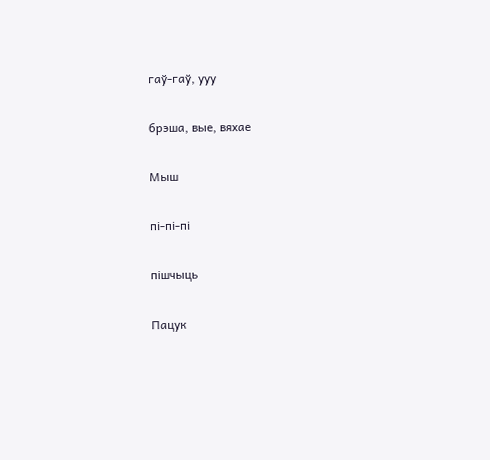гаў-гаў, ууу

брэша, вые, вяхае

Мыш

пі-пі-пі

пішчыць

Пацук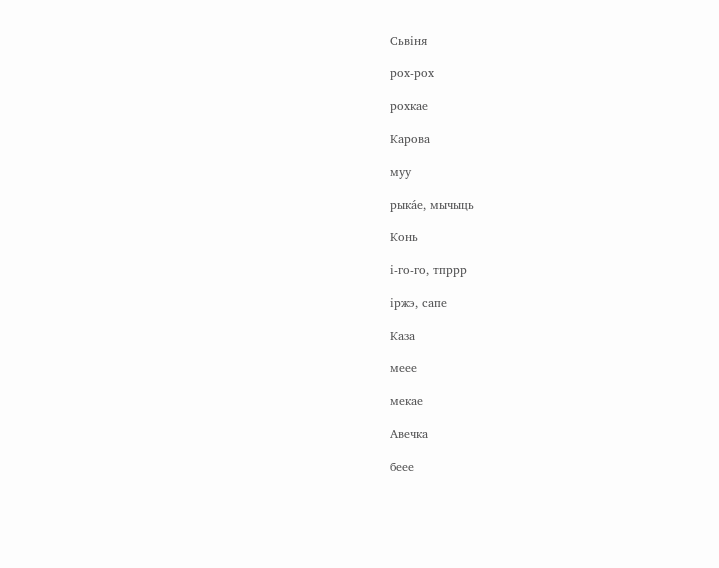Сьвіня

рох-рох

рохкае

Карова

муу

рыка́е, мычыць

Конь

і-го-го, тпррр

іржэ, сапе

Каза

меее

мекае

Авечка

беее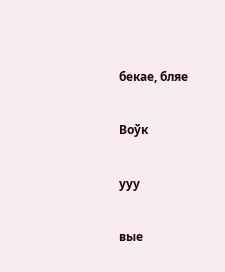бекае, бляе

Воўк

ууу

вые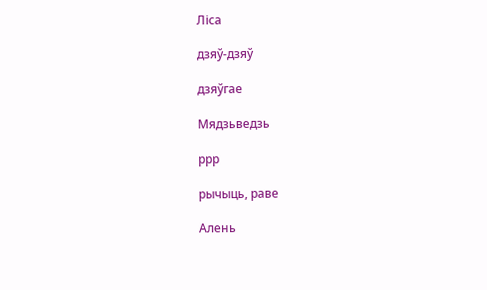Ліса

дзяў-дзяў

дзяўгае

Мядзьведзь

ррр

рычыць, раве

Алень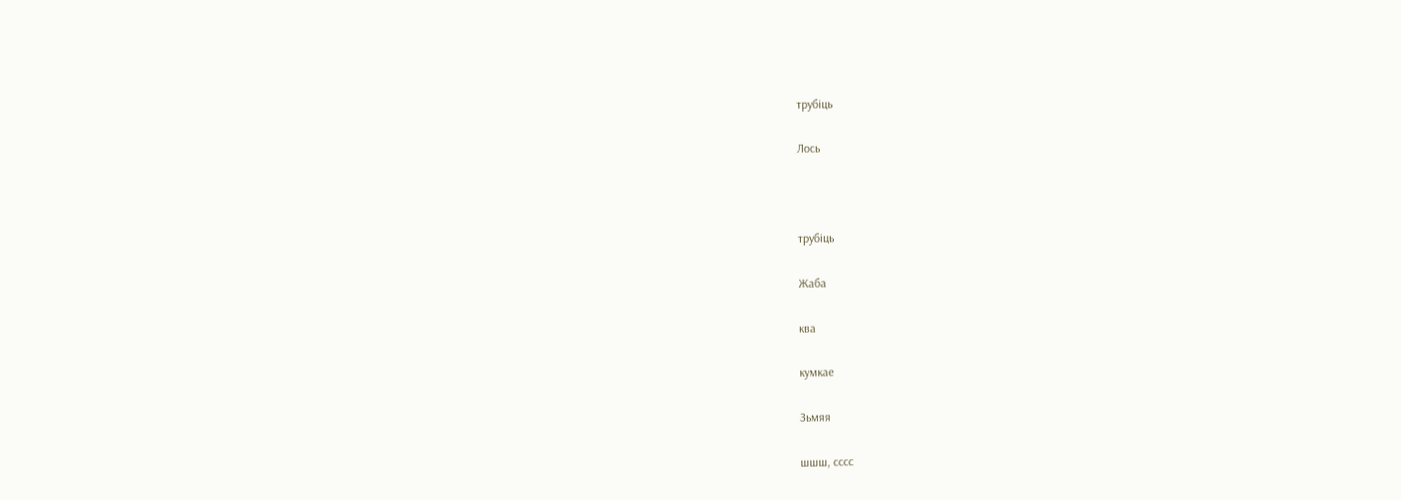трубіць

Лось



трубіць

Жаба

ква

кумкае

Зьмяя

шшш, сссс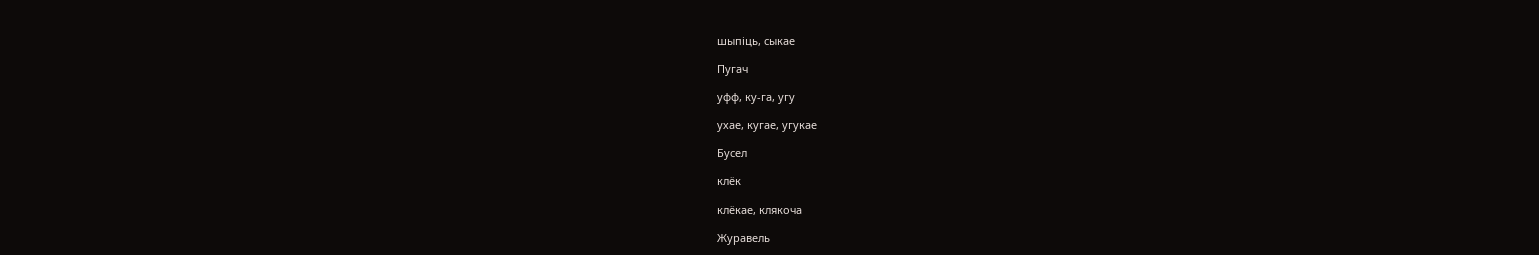шыпіць, сыкае

Пугач

уфф, ку-га, угу

ухае, кугае, угукае

Бусел

клёк

клёкае, клякоча

Журавель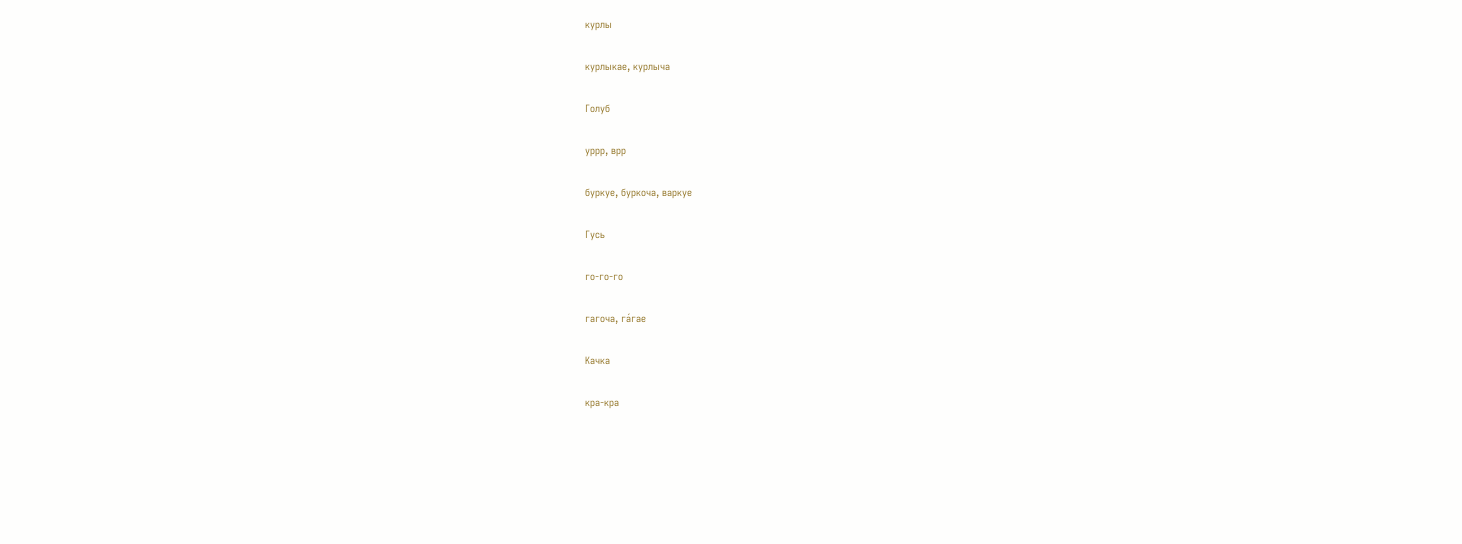курлы

курлыкае, курлыча

Голуб

уррр, врр

буркуе, буркоча, варкуе

Гусь

го-го-го

гагоча, га́гае

Качка

кра-кра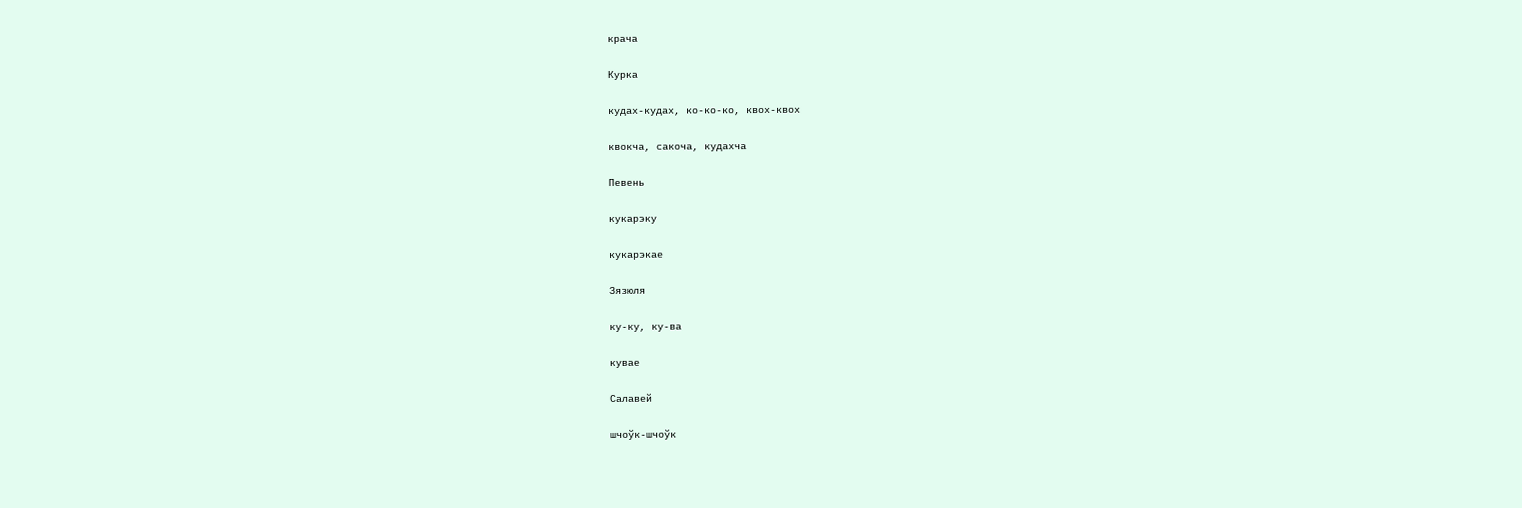крача

Курка

кудах-кудах, ко-ко-ко, квох-квох

квокча, сакоча, кудахча

Певень

кукарэку

кукарэкае

Зязюля

ку-ку, ку-ва

кувае

Салавей

шчоўк-шчоўк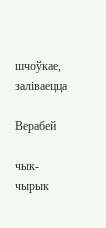шчоўкае, заліваецца

Верабей

чык-чырык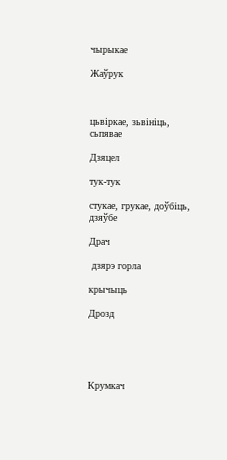чырыкае

Жаўрук



цьвіркае, зьвініць, сьпявае

Дзяцел

тук-тук

стукае, грукае, доўбіць, дзяўбе

Драч

 дзярэ горла

крычыць

Дрозд





Крумкач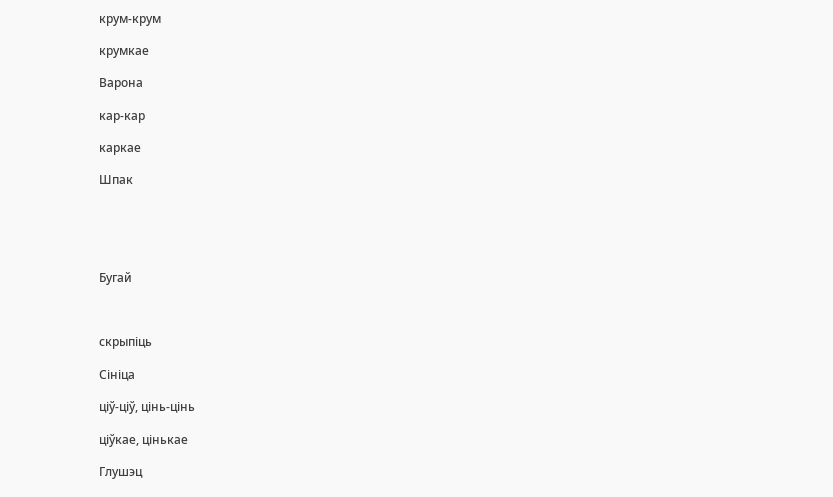крум-крум

крумкае

Варона

кар-кар

каркае

Шпак





Бугай



скрыпіць

Сініца

ціў-ціў, цінь-цінь

ціўкае, цінькае

Глушэц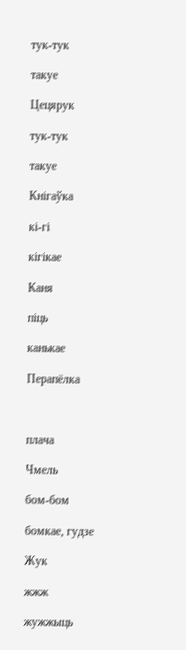тук-тук

такуе

Цецярук

тук-тук

такуе

Кнігаўка

кі-гі

кігікае

Каня

піць

канькае

Перапёлка



плача

Чмель

бом-бом

бомкае, гудзе

Жук

жжж

жужжыць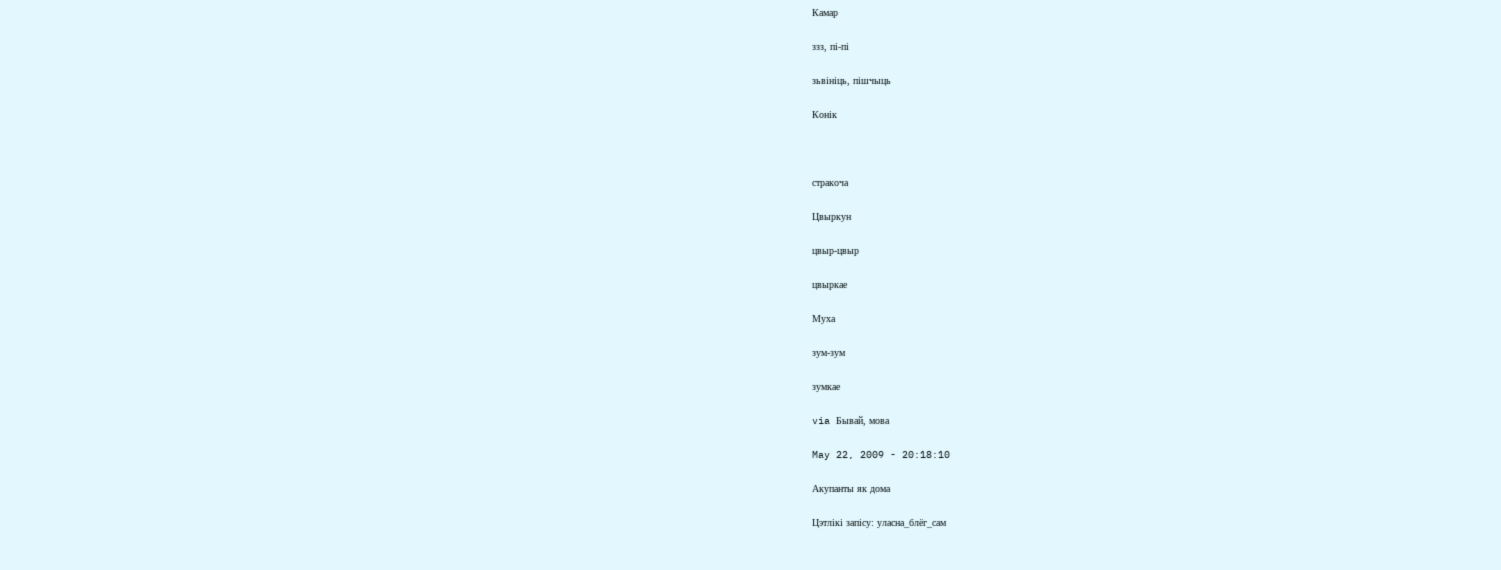Камар

ззз, пі-пі

зьвініць, пішчыць

Конік



стракоча

Цвыркун

цвыр-цвыр

цвыркае

Муха

зум-зум

зумкае

via Бывай, мова

May 22, 2009 - 20:18:10

Акупанты як дома

Цэтлікі запісу: уласна_блёг_сам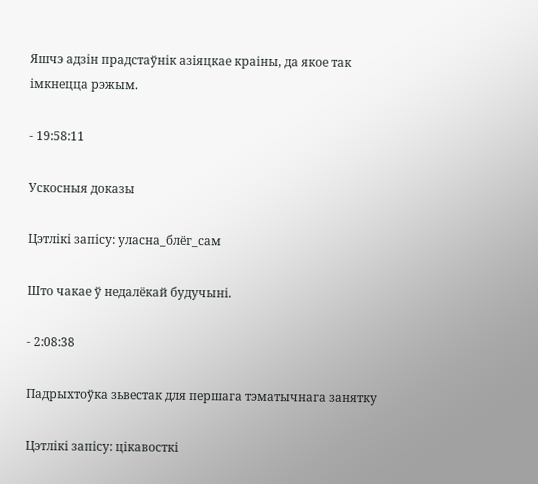Яшчэ адзін прадстаўнік азіяцкае краіны, да якое так імкнецца рэжым.

- 19:58:11

Ускосныя доказы

Цэтлікі запісу: уласна_блёг_сам

Што чакае ў недалёкай будучыні.

- 2:08:38

Падрыхтоўка зьвестак для першага тэматычнага занятку

Цэтлікі запісу: цікавосткі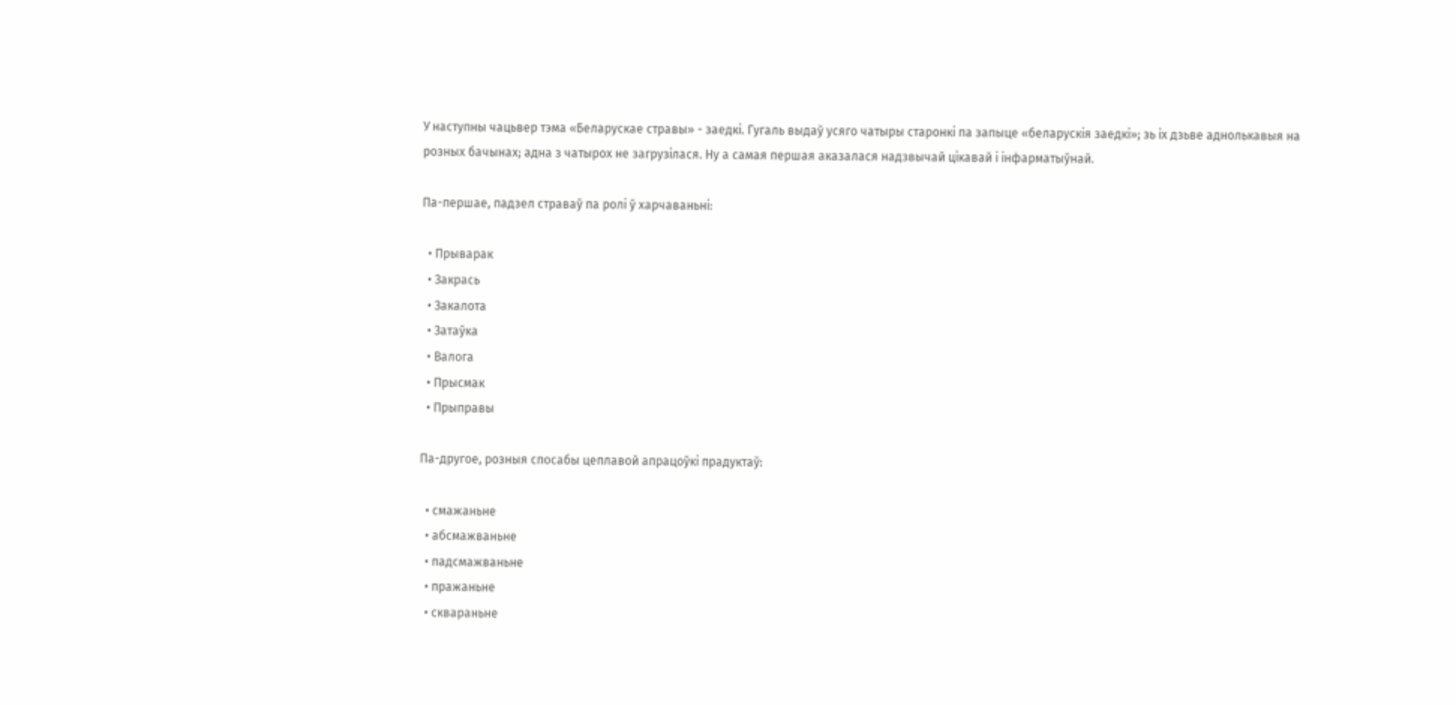У наступны чацьвер тэма «Беларускае стравы» - заедкі. Гугаль выдаў усяго чатыры старонкі па запыце «беларускія заедкі»; зь іх дзьве аднолькавыя на розных бачынах; адна з чатырох не загрузілася. Ну а самая першая аказалася надзвычай цікавай і інфарматыўнай.

Па-першае, падзел страваў па ролі ў харчаваньні:

  • Прыварак
  • Закрась
  • Закалота
  • Затаўка
  • Валога
  • Прысмак
  • Прыправы

Па-другое, розныя спосабы цеплавой апрацоўкі прадуктаў:

  • смажаньне
  • абсмажваньне
  • падсмажваньне
  • пражаньне
  • сквараньне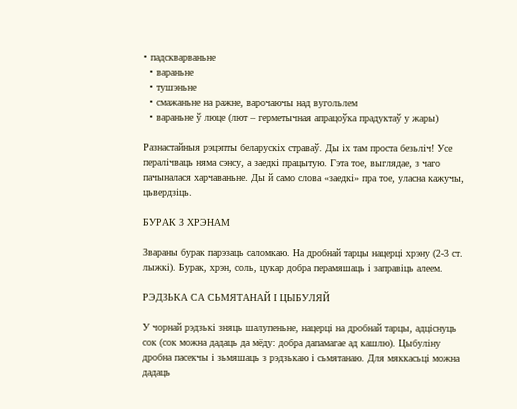• падскварваньне
  • вараньне
  • тушэньне
  • смажаньне на ражне, варочаючы над вугольлем
  • вараньне ў люце (лют – герметычная апрацоўка прадуктаў у жары)

Разнастайныя рэцэпты беларускіх страваў. Ды іх там проста безьліч! Усе пералічваць няма сэнсу, а заедкі працытую. Гэта тое, выглядае, з чаго пачыналася харчаваньне. Ды й само слова «заедкі» пра тое, уласна кажучы, цьвердзіць.

БУРАК З ХРЭНАМ

Звараны бурак парэзаць саломкаю. На дробнай тарцы нацерці хрэну (2-3 ст. лыжкі). Бурак, хрэн, соль, цукар добра перамяшаць і заправіць алеем.

РЭДЗЬКА СА СЬМЯТАНАЙ І ЦЫБУЛЯЙ

У чорнай рэдзькі зняць шалупеньне, нацерці на дробнай тарцы, адціснуць сок (сок можна дадаць да мёду: добра дапамагае ад кашлю). Цыбуліну дробна пасекчы і зьмяшаць з рэдзькаю і сьмятанаю. Для мяккасьці можна дадаць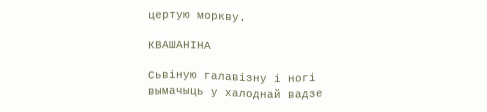цертую моркву.

КВАШАНІНА

Сьвіную галавізну і ногі вымачыць у халоднай вадзе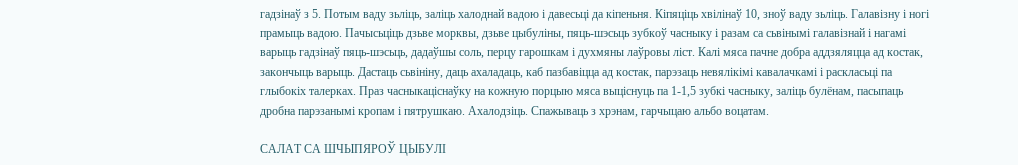гадзінаў з 5. Потым ваду зьліць, заліць халоднай вадою і давесьці да кіпеньня. Кіпяціць хвілінаў 10, зноў ваду зьліць. Галавізну і ногі прамыць вадою. Пачысьціць дзьве морквы, дзьве цыбуліны, пяць-шэсьць зубкоў часныку і разам са сьвінымі галавізнай і нагамі варыць гадзінаў пяць-шэсьць, дадаўшы соль, перцу гарошкам і духмяны лаўровы ліст. Калі мяса пачне добра аддзяляцца ад костак, закончыць варыць. Дастаць сьвініну, даць ахаладаць, каб пазбавіцца ад костак, парэзаць невялікімі кавалачкамі і раскласьці па глыбокіх талерках. Праз часныкаціснаўку на кожную порцыю мяса выціснуць па 1-1,5 зубкі часныку, заліць булёнам, пасыпаць дробна парэзанымі кропам і пятрушкаю. Ахалодзіць. Спажываць з хрэнам, гарчыцаю альбо воцатам.

САЛАТ СА ШЧЫПЯРОЎ ЦЫБУЛІ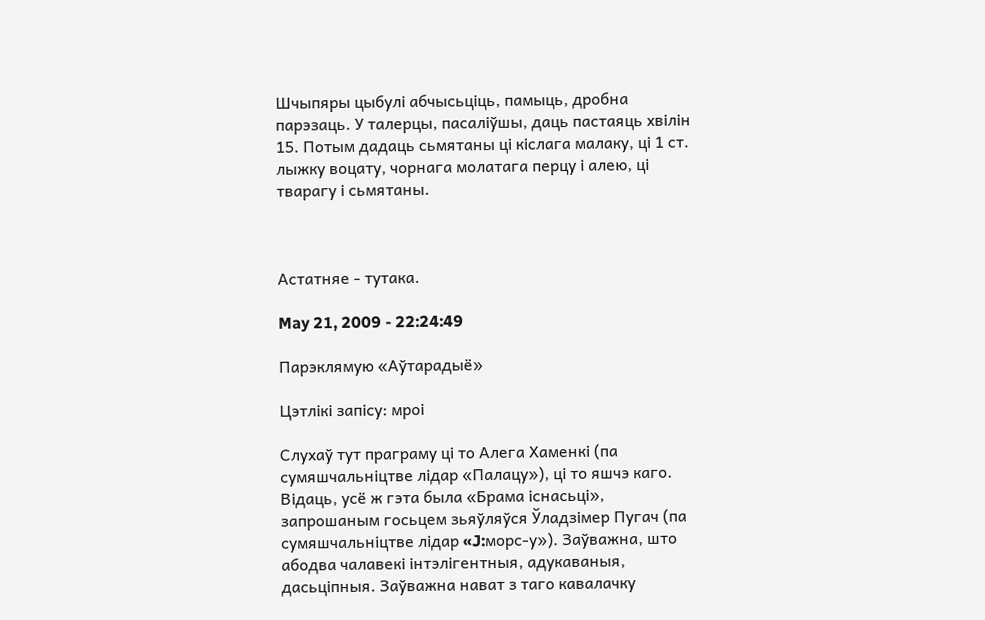Шчыпяры цыбулі абчысьціць, памыць, дробна парэзаць. У талерцы, пасаліўшы, даць пастаяць хвілін 15. Потым дадаць сьмятаны ці кіслага малаку, ці 1 ст. лыжку воцату, чорнага молатага перцу і алею, ці тварагу і сьмятаны.



Астатняе - тутака.

May 21, 2009 - 22:24:49

Парэклямую «Аўтарадыё»

Цэтлікі запісу: мроі

Слухаў тут праграму ці то Алега Хаменкі (па сумяшчальніцтве лідар «Палацу»), ці то яшчэ каго. Відаць, усё ж гэта была «Брама існасьці», запрошаным госьцем зьяўляўся Ўладзімер Пугач (па сумяшчальніцтве лідар «J:морс-у»). Заўважна, што абодва чалавекі інтэлігентныя, адукаваныя, дасьціпныя. Заўважна нават з таго кавалачку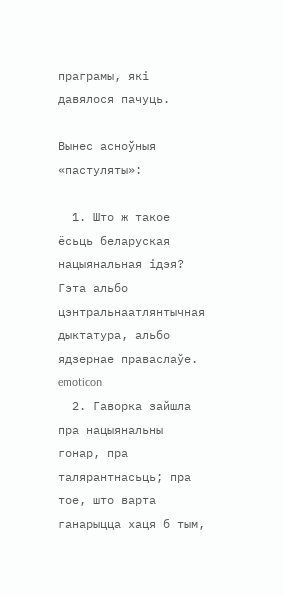праграмы, які давялося пачуць.

Вынес асноўныя «пастуляты»:

  1. Што ж такое ёсьць беларуская нацыянальная ідэя? Гэта альбо цэнтральнаатлянтычная дыктатура, альбо ядзернае праваслаўе. emoticon
  2. Гаворка зайшла пра нацыянальны гонар, пра талярантнасьць; пра тое, што варта ганарыцца хаця б тым,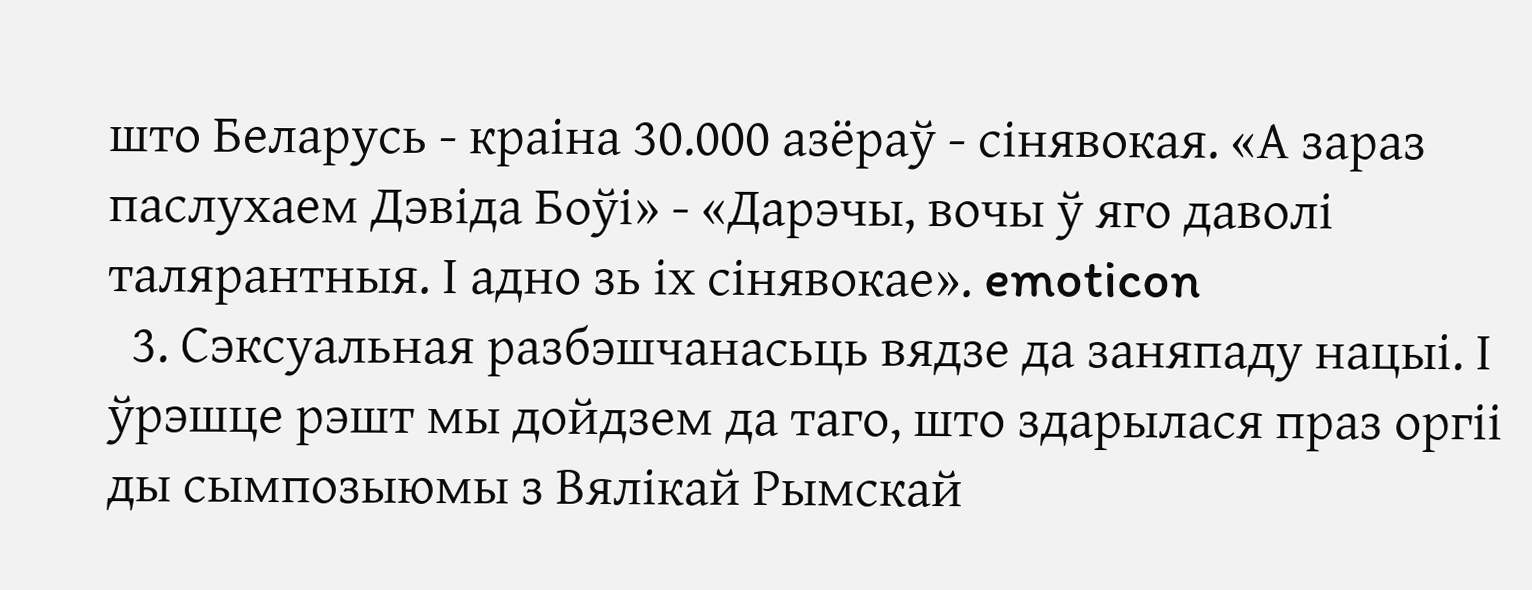што Беларусь - краіна 30.000 азёраў - сінявокая. «А зараз паслухаем Дэвіда Боўі» - «Дарэчы, вочы ў яго даволі талярантныя. І адно зь іх сінявокае». emoticon
  3. Сэксуальная разбэшчанасьць вядзе да заняпаду нацыі. І ўрэшце рэшт мы дойдзем да таго, што здарылася праз оргіі ды сымпозыюмы з Вялікай Рымскай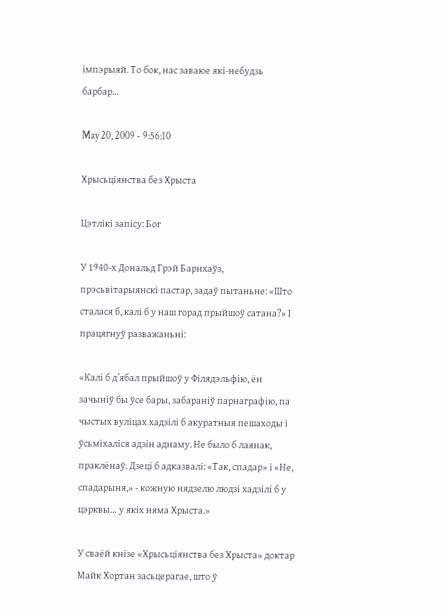імпэрыяй. То бок, нас заваюе які-небудзь барбар…

May 20, 2009 - 9:56:10

Хрысьціянства без Хрыста

Цэтлікі запісу: Бог

У 1940-х Дональд Грэй Барнхаўз, прэсьвітарыянскі пастар, задаў пытаньне: «Што сталася б, калі б у наш горад прыйшоў сатана?» І працягнуў разважаньні:

«Калі б д’ябал прыйшоў у Філядэльфію, ён зачыніў бы ўсе бары, забараніў парнаграфію, па чыстых вуліцах хадзілі б акуратныя пешаходы і ўсьміхаліся адзін аднаму. Не было б лаянак, праклёнаў. Дзеці б адказвалі: «Так, спадар» і «Не, спадарыня,» - кожную нядзелю людзі хадзілі б у цэрквы… у якіх няма Хрыста.»

У сваёй кнізе «Хрысьціянства без Хрыста» доктар Майк Хортан засьцерагае, што ў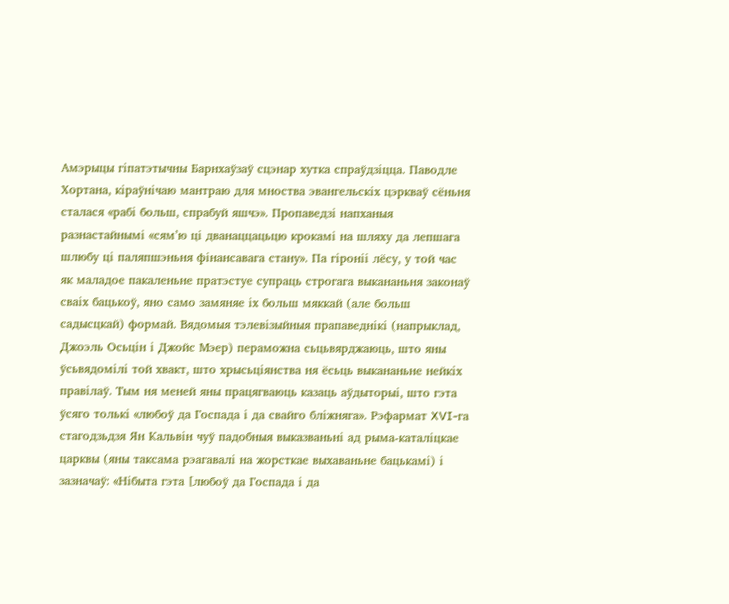Амэрыцы гіпатэтычны Барнхаўзаў сцэнар хутка спраўдзіцца. Паводле Хортана, кіраўнічаю мантраю для мноства эвангельскіх цэркваў сёньня сталася «рабі больш, спрабуй яшчэ». Пропаведзі напханыя разнастайнымі «сям’ю ці дванаццацьцю крокамі на шляху да лепшага шлюбу ці паляпшэньня фінансавага стану». Па гіроніі лёсу, у той час як маладое пакаленьне пратэстуе супраць строгага выкананьня законаў сваіх бацькоў, яно само замяняе іх больш мяккай (але больш садысцкай) формай. Вядомыя тэлевізыйныя прапаведнікі (напрыклад, Джоэль Осьцін і Джойс Мэер) пераможна сьцьвярджаюць, што яны ўсьвядомілі той хвакт, што хрысьціянства ня ёсьць выкананьне нейкіх правілаў. Тым ня меней яны працягваюць казаць аўдыторыі, што гэта ўсяго толькі «любоў да Госпада і да свайго бліжняга». Рэфармат XVI-га стагодзьдзя Ян Кальвін чуў падобныя выказваньні ад рыма-каталіцкае царквы (яны таксама рэагавалі на жорсткае выхаваньне бацькамі) і зазначаў: «Нібыта гэта [любоў да Госпада і да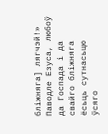бліжняга] лягчэй!» Паводле Езуса, любоў да Госпада і да свайго бліжняга ёсьць сутнасьцю ўсяго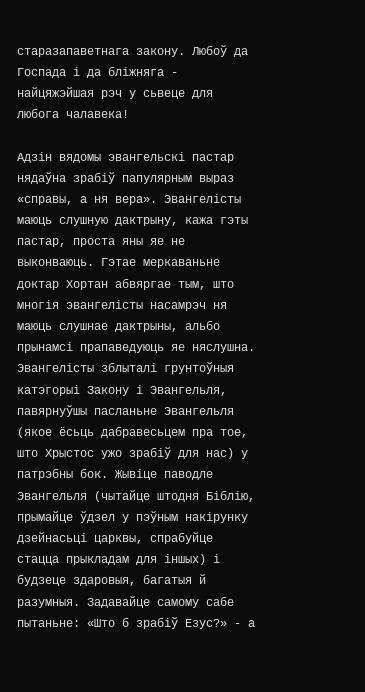старазапаветнага закону. Любоў да Госпада і да бліжняга - найцяжэйшая рэч у сьвеце для любога чалавека!

Адзін вядомы эвангельскі пастар нядаўна зрабіў папулярным выраз «справы, а ня вера». Эвангелісты маюць слушную дактрыну, кажа гэты пастар, проста яны яе не выконваюць. Гэтае меркаваньне доктар Хортан абвяргае тым, што многія эвангелісты насамрэч ня маюць слушнае дактрыны, альбо прынамсі прапаведуюць яе няслушна. Эвангелісты зблыталі грунтоўныя катэгорыі Закону і Эвангельля, павярнуўшы пасланьне Эвангельля (якое ёсьць дабравесьцем пра тое, што Хрыстос ужо зрабіў для нас) у патрэбны бок. Жывіце паводле Эвангельля (чытайце штодня Біблію, прымайце ўдзел у пэўным накірунку дзейнасьці царквы, спрабуйце стацца прыкладам для іншых) і будзеце здаровыя, багатыя й разумныя. Задавайце самому сабе пытаньне: «Што б зрабіў Езус?» - а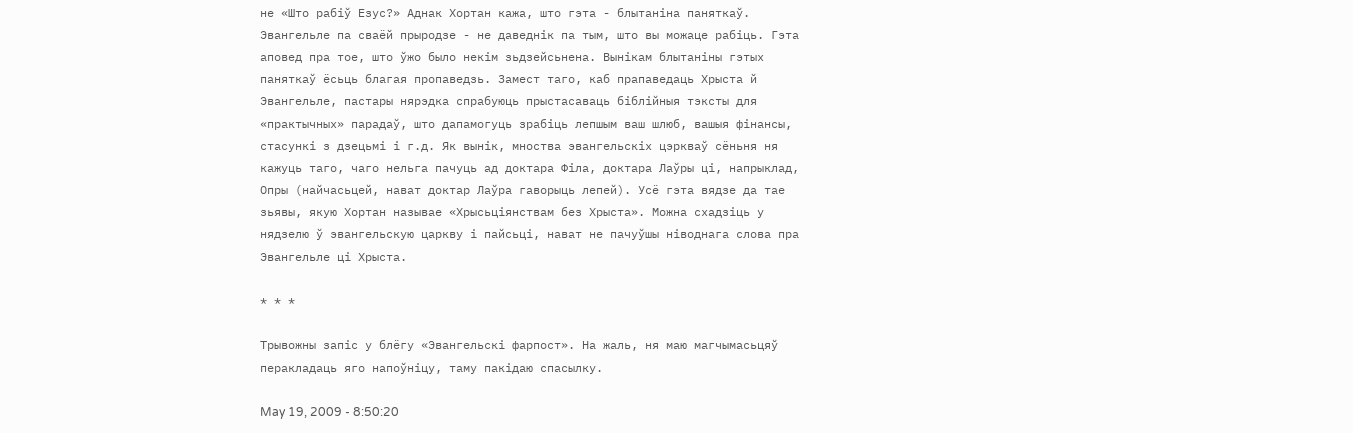не «Што рабіў Езус?» Аднак Хортан кажа, што гэта - блытаніна паняткаў. Эвангельле па сваёй прыродзе - не даведнік па тым, што вы можаце рабіць. Гэта аповед пра тое, што ўжо было некім зьдзейсьнена. Вынікам блытаніны гэтых паняткаў ёсьць благая пропаведзь. Замест таго, каб прапаведаць Хрыста й Эвангельле, пастары нярэдка спрабуюць прыстасаваць біблійныя тэксты для «практычных» парадаў, што дапамогуць зрабіць лепшым ваш шлюб, вашыя фінансы, стасункі з дзецьмі і г.д. Як вынік, мноства эвангельскіх цэркваў сёньня ня кажуць таго, чаго нельга пачуць ад доктара Філа, доктара Лаўры ці, напрыклад, Опры (найчасьцей, нават доктар Лаўра гаворыць лепей). Усё гэта вядзе да тае зьявы, якую Хортан называе «Хрысьціянствам без Хрыста». Можна схадзіць у нядзелю ў эвангельскую царкву і пайсьці, нават не пачуўшы ніводнага слова пра Эвангельле ці Хрыста.

* * *

Трывожны запіс у блёгу «Эвангельскі фарпост». На жаль, ня маю магчымасьцяў перакладаць яго напоўніцу, таму пакідаю спасылку.

May 19, 2009 - 8:50:20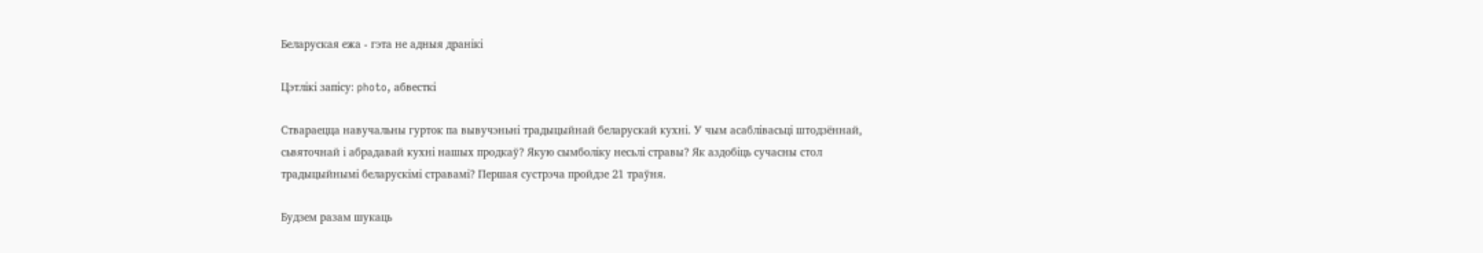Беларуская ежа - гэта не адныя дранікі

Цэтлікі запісу: photo, абвесткі

Ствараецца навучальны гурток па вывучэньні традыцыйнай беларускай кухні. У чым асаблівасьці штодзённай, сьвяточнай і абрадавай кухні нашых продкаў? Якую сымболіку несьлі стравы? Як аздобіць сучасны стол традыцыйнымі беларускімі стравамі? Першая сустрэча пройдзе 21 траўня.

Будзем разам шукаць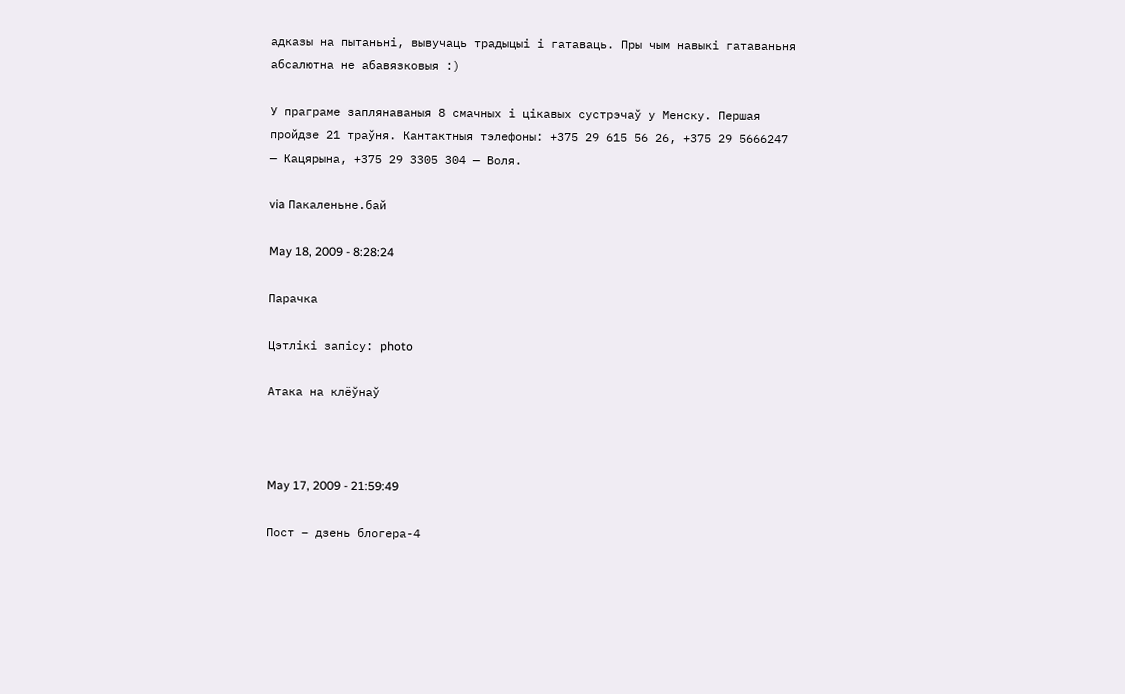адказы на пытаньні, вывучаць традыцыі і гатаваць. Пры чым навыкі гатаваньня абсалютна не абавязковыя :)

У праграме заплянаваныя 8 смачных і цікавых сустрэчаў у Менску. Першая пройдзе 21 траўня. Кантактныя тэлефоны: +375 29 615 56 26, +375 29 5666247 — Кацярына, +375 29 3305 304 — Воля.

via Пакаленьне.бай

May 18, 2009 - 8:28:24

Парачка

Цэтлікі запісу: photo

Атака на клёўнаў



May 17, 2009 - 21:59:49

Пост – дзень блогера-4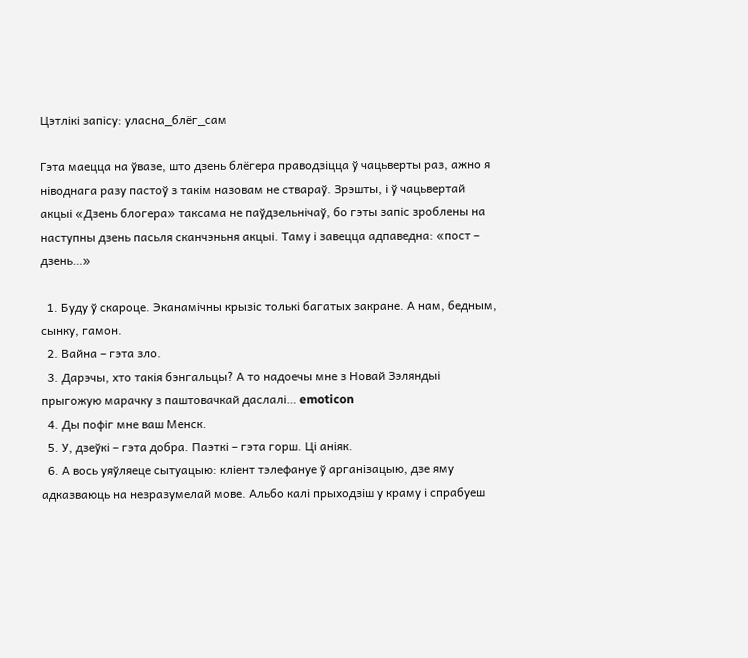Цэтлікі запісу: уласна_блёг_сам

Гэта маецца на ўвазе, што дзень блёгера праводзіцца ў чацьверты раз, ажно я ніводнага разу пастоў з такім назовам не ствараў. Зрэшты, і ў чацьвертай акцыі «Дзень блогера» таксама не паўдзельнічаў, бо гэты запіс зроблены на наступны дзень пасьля сканчэньня акцыі. Таму і завецца адпаведна: «пост – дзень…»

  1. Буду ў скароце. Эканамічны крызіс толькі багатых закране. А нам, бедным, сынку, гамон.
  2. Вайна – гэта зло.
  3. Дарэчы, хто такія бэнгальцы? А то надоечы мне з Новай Зэляндыі прыгожую марачку з паштовачкай даслалі… emoticon
  4. Ды пофіг мне ваш Менск.
  5. У, дзеўкі – гэта добра. Паэткі – гэта горш. Ці аніяк.
  6. А вось уяўляеце сытуацыю: кліент тэлефануе ў арганізацыю, дзе яму адказваюць на незразумелай мове. Альбо калі прыходзіш у краму і спрабуеш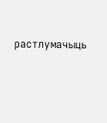растлумачыць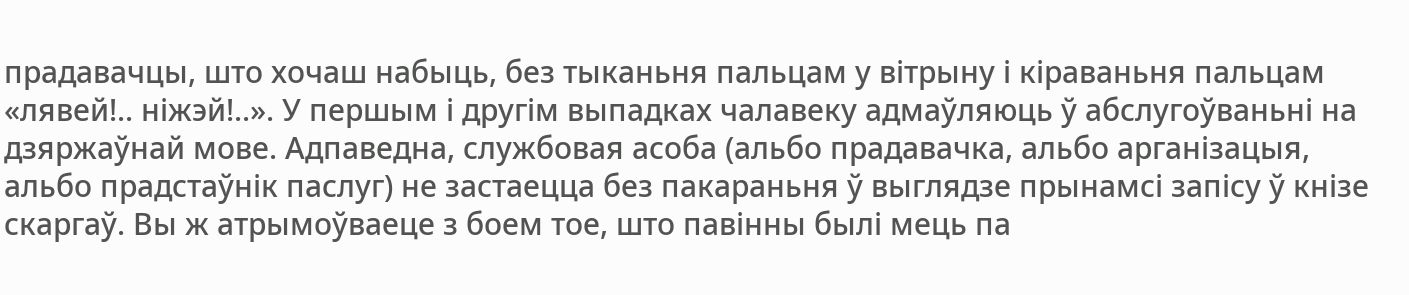прадавачцы, што хочаш набыць, без тыканьня пальцам у вітрыну і кіраваньня пальцам «лявей!.. ніжэй!..». У першым і другім выпадках чалавеку адмаўляюць ў абслугоўваньні на дзяржаўнай мове. Адпаведна, службовая асоба (альбо прадавачка, альбо арганізацыя, альбо прадстаўнік паслуг) не застаецца без пакараньня ў выглядзе прынамсі запісу ў кнізе скаргаў. Вы ж атрымоўваеце з боем тое, што павінны былі мець па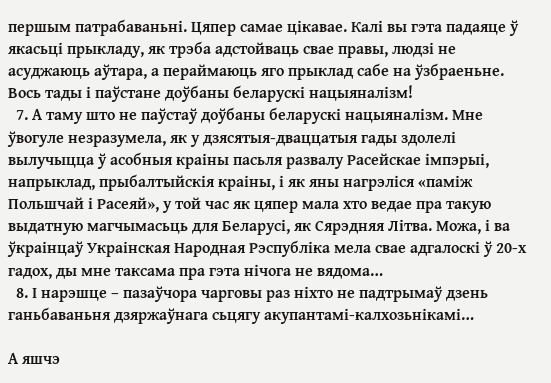першым патрабаваньні. Цяпер самае цікавае. Калі вы гэта падаяце ў якасьці прыкладу, як трэба адстойваць свае правы, людзі не асуджаюць аўтара, а пераймаюць яго прыклад сабе на ўзбраеньне. Вось тады і паўстане доўбаны беларускі нацыяналізм!
  7. А таму што не паўстаў доўбаны беларускі нацыяналізм. Мне ўвогуле незразумела, як у дзясятыя-дваццатыя гады здолелі вылучыцца ў асобныя краіны пасьля развалу Расейскае імпэрыі, напрыклад, прыбалтыйскія краіны, і як яны нагрэліся «паміж Польшчай і Расеяй», у той час як цяпер мала хто ведае пра такую выдатную магчымасьць для Беларусі, як Сярэдняя Літва. Можа, і ва ўкраінцаў Украінская Народная Рэспубліка мела свае адгалоскі ў 20-х гадох, ды мне таксама пра гэта нічога не вядома…
  8. І нарэшце – пазаўчора чарговы раз ніхто не падтрымаў дзень ганьбаваньня дзяржаўнага сьцягу акупантамі-калхозьнікамі…

А яшчэ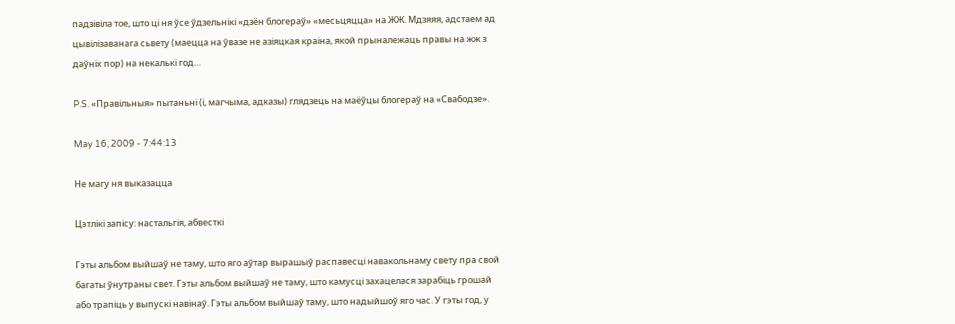падзівіла тое, што ці ня ўсе ўдзельнікі «дзён блогераў» «месьцяцца» на ЖЖ. Мдзяяя, адстаем ад цывілізаванага сьвету (маецца на ўвазе не азіяцкая краіна, якой прыналежаць правы на жж з даўніх пор) на некалькі год…

P.S. «Правільныя» пытаньні (і, магчыма, адказы) глядзець на маёўцы блогераў на «Свабодзе».

May 16, 2009 - 7:44:13

Не магу ня выказацца

Цэтлікі запісу: настальгія, абвесткі

Гэты альбом выйшаў не таму, што яго аўтар вырашыў распавесці навакольнаму свету пра свой багаты ўнутраны свет. Гэты альбом выйшаў не таму, што камусці захацелася зарабіць грошай або трапіць у выпускі навінаў. Гэты альбом выйшаў таму, што надыйшоў яго час. У гэты год, у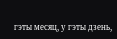гэты месяц, у гэты дзень,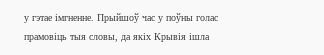у гэтае імгненне. Прыйшоў час у поўны голас прамовіць тыя словы, да якіх Крывія ішла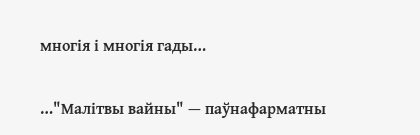многія і многія гады…

…"Малітвы вайны" — паўнафарматны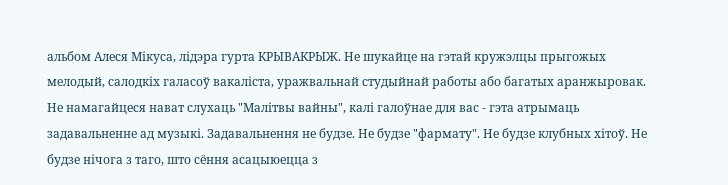альбом Алеся Мікуса, лідэра гурта КРЫВАКРЫЖ. Не шукайце на гэтай кружэлцы прыгожых мелодый, салодкіх галасоў вакаліста, уражвальнай студыйнай работы або багатых аранжыровак. Не намагайцеся нават слухаць "Малітвы вайны", калі галоўнае для вас - гэта атрымаць задавальненне ад музыкі. Задавальнення не будзе. Не будзе "фармату". Не будзе клубных хітоў. Не будзе нічога з таго, што сёння асацыюецца з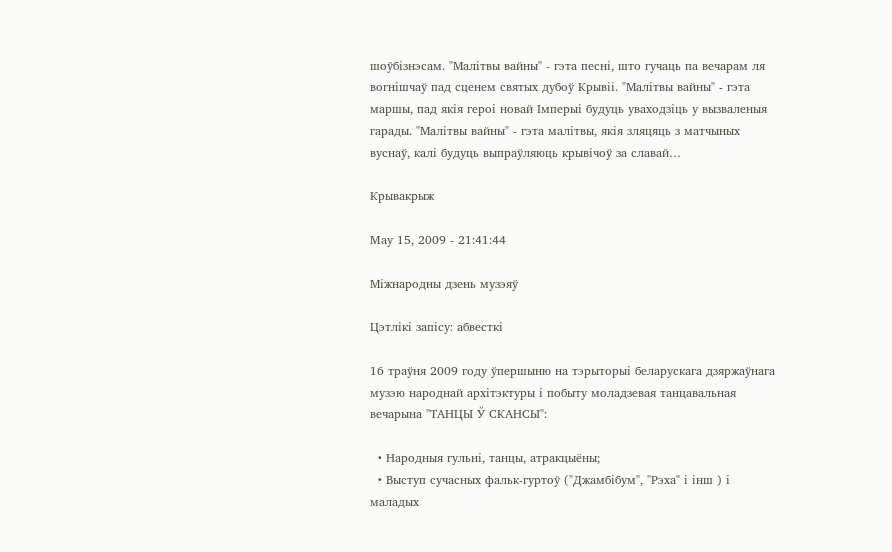шоўбізнэсам. "Малітвы вайны" - гэта песні, што гучаць па вечарам ля вогнішчаў пад сценем святых дубоў Крывіі. "Малітвы вайны" - гэта маршы, пад якія героі новай Імперыі будуць уваходзіць у вызваленыя гарады. "Малітвы вайны" - гэта малітвы, якія зляцяць з матчыных вуснаў, калі будуць выпраўляюць крывічоў за славай…

Крывакрыж

May 15, 2009 - 21:41:44

Міжнародны дзень музэяў

Цэтлікі запісу: абвесткі

16 траўня 2009 году ўпершыню на тэрыторыі беларускага дзяржаўнага музэю народнай архітэктуры і побыту моладзевая танцавальная вечарына "ТАНЦЫ Ў СКАНСЫ":

  • Народныя гульні, танцы, атракцыёны;
  • Выступ сучасных фальк-гуртоў ("Джамбібум", "Рэха" і інш ) і маладых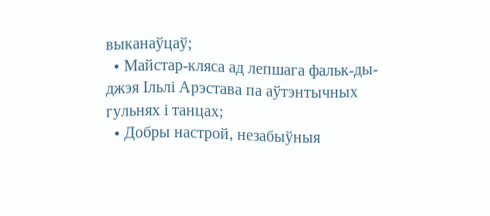выканаўцаў;
  • Майстар-кляса ад лепшага фальк-ды-джэя Ільлі Арэстава па аўтэнтычных гульнях і танцах;
  • Добры настрой, незабыўныя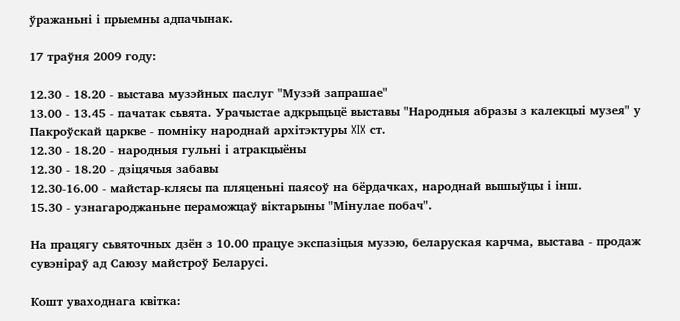ўражаньні і прыемны адпачынак.

17 траўня 2009 году:

12.30 - 18.20 - выстава музэйных паслуг "Музэй запрашае"
13.00 - 13.45 - пачатак сьвята. Урачыстае адкрыцьцё выставы "Народныя абразы з калекцыі музея" у Пакроўскай царкве - помніку народнай архітэктуры XIX ст.
12.30 - 18.20 - народныя гульні і атракцыёны
12.30 - 18.20 - дзіцячыя забавы
12.30-16.00 - майстар-клясы па пляценьні паясоў на бёрдачках, народнай вышыўцы і інш.
15.30 - узнагароджаньне пераможцаў віктарыны "Мінулае побач".

На працягу сьвяточных дзён з 10.00 працуе экспазіцыя музэю, беларуская карчма, выстава - продаж сувэніраў ад Саюзу майстроў Беларусі.

Кошт уваходнага квітка: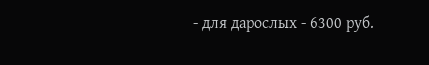- для дарослых - 6300 руб.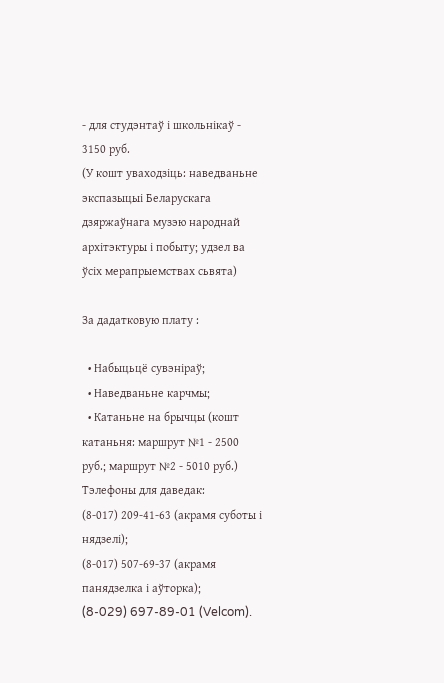- для студэнтаў і школьнікаў - 3150 руб.
(У кошт уваходзіць: наведваньне экспазыцыі Беларускага дзяржаўнага музэю народнай архітэктуры і побыту; удзел ва ўсіх мерапрыемствах сьвята)

За дадатковую плату :

  • Набыцьцё сувэніраў;
  • Наведваньне карчмы;
  • Катаньне на брычцы (кошт катаньня: маршрут №1 - 2500 руб.; маршрут №2 - 5010 руб.)
Тэлефоны для даведак:
(8-017) 209-41-63 (акрамя суботы і нядзелі);
(8-017) 507-69-37 (акрамя панядзелка і аўторка);
(8-029) 697-89-01 (Velcom).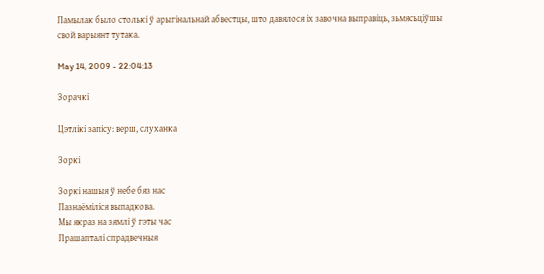Памылак было столькі ў арыгінальнай абвестцы, што давялося іх завочна выправіць, зьмясьціўшы свой варыянт тутака.

May 14, 2009 - 22:04:13

Зорачкі

Цэтлікі запісу: верш, слуханка

Зоркі

Зоркі нашыя ў небе бяз нас
Пазнаёміліся выпадкова.
Мы якраз на зямлі ў гэты час
Прашапталі спрадвечныя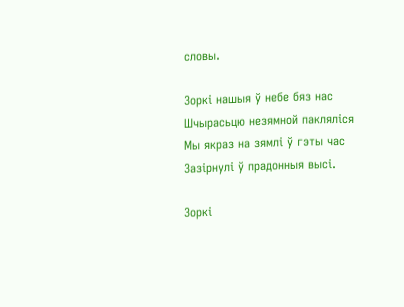словы.

Зоркі нашыя ў небе бяз нас
Шчырасьцю незямной пакляліся
Мы якраз на зямлі ў гэты час
Зазірнулі ў прадонныя высі.

Зоркі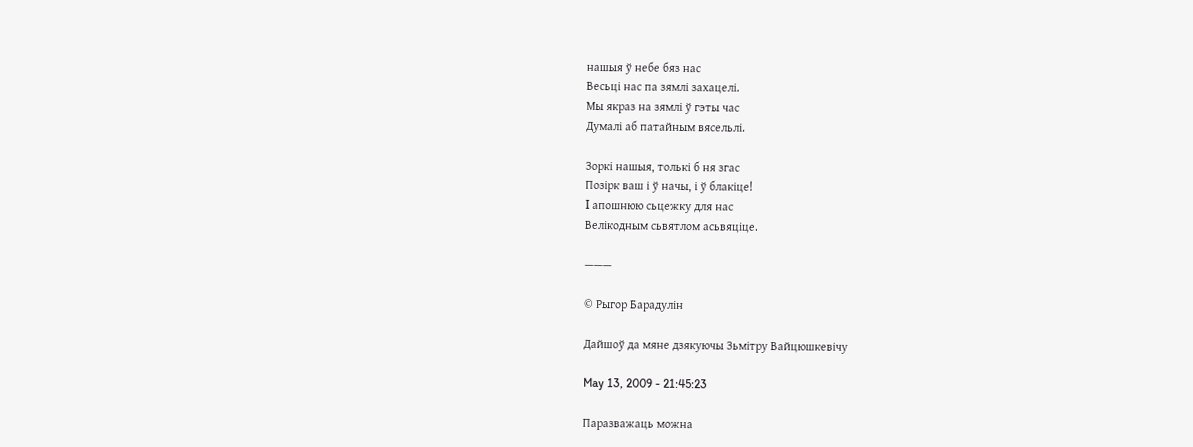нашыя ў небе бяз нас
Весьці нас па зямлі захацелі.
Мы якраз на зямлі ў гэты час
Думалі аб патайным вясельлі.

Зоркі нашыя, толькі б ня згас
Позірк ваш і ў начы, і ў блакіце!
I апошнюю сьцежку для нас
Велікодным сьвятлом асьвяціце.

———

© Рыгор Барадулін

Дайшоў да мяне дзякуючы Зьмітру Вайцюшкевічу

May 13, 2009 - 21:45:23

Паразважаць можна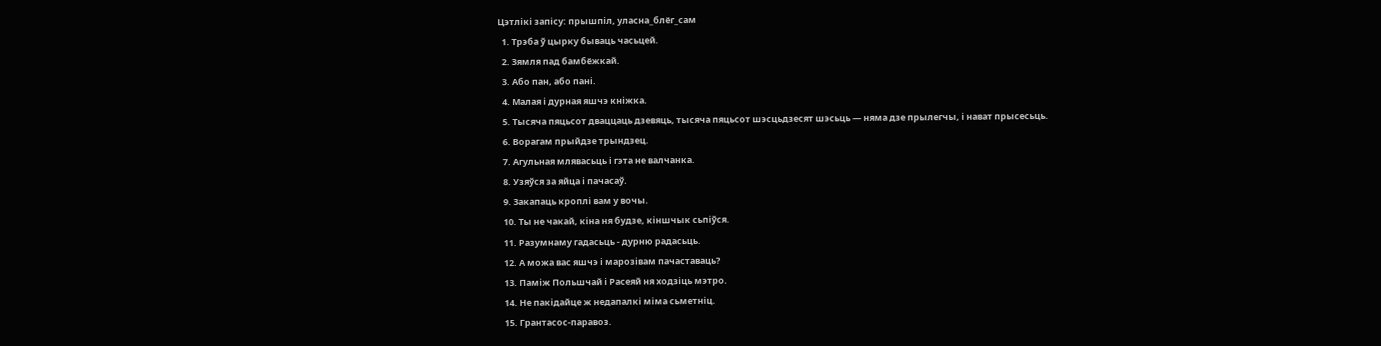Цэтлікі запісу: прышпіл, уласна_блёг_сам
  1. Трэба ў цырку бываць часьцей.
  2. Зямля пад бамбёжкай.
  3. Або пан, або пані.
  4. Малая і дурная яшчэ кніжка.
  5. Тысяча пяцьсот дваццаць дзевяць, тысяча пяцьсот шэсцьдзесят шэсьць — няма дзе прылегчы, і нават прысесьць.
  6. Ворагам прыйдзе трындзец.
  7. Агульная млявасьць і гэта не валчанка.
  8. Узяўся за яйца і пачасаў.
  9. Закапаць кроплі вам у вочы.
  10. Ты не чакай, кіна ня будзе, кіншчык сьпіўся.
  11. Разумнаму гадасьць - дурню радасьць.
  12. А можа вас яшчэ і марозівам пачаставаць?
  13. Паміж Польшчай і Расеяй ня ходзіць мэтро.
  14. Не пакідайце ж недапалкі міма сьметніц.
  15. Грантасос-паравоз.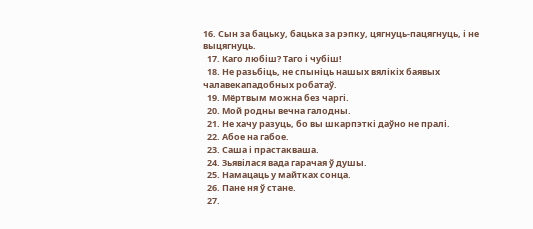16. Сын за бацьку, бацька за рэпку, цягнуць-пацягнуць, і не выцягнуць.
  17. Каго любіш? Таго і чубіш!
  18. Не разьбіць, не спыніць нашых вялікіх баявых чалавекападобных робатаў.
  19. Мёртвым можна без чаргі.
  20. Мой родны вечна галодны.
  21. Не хачу разуць, бо вы шкарпэткі даўно не пралі.
  22. Абое на габое.
  23. Саша і прастакваша.
  24. Зьявілася вада гарачая ў душы.
  25. Намацаць у майтках сонца.
  26. Пане ня ў стане.
  27.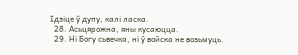Ідзіце ў дупу, калі ласка.
  28. Асьцярожна, яны кусаюцца.
  29. Ні Богу сьвечка, ні ў войска не возьмуць.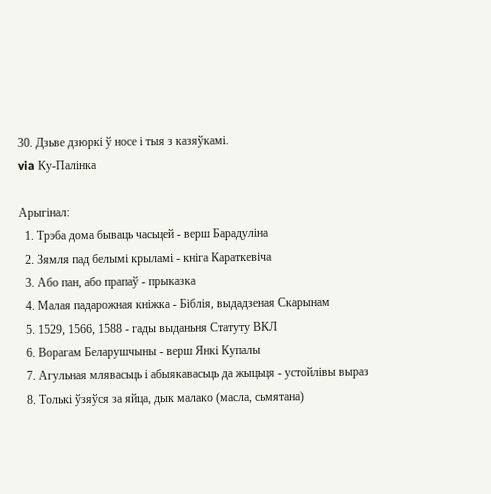30. Дзьве дзюркі ў носе і тыя з казяўкамі.
via Ку-Палінка

Арыгінал:
  1. Трэба дома бываць часьцей - верш Барадуліна
  2. Зямля пад белымі крыламі - кніга Караткевіча
  3. Або пан, або прапаў - прыказка
  4. Малая падарожная кніжка - Біблія, выдадзеная Скарынам
  5. 1529, 1566, 1588 - гады выданьня Статуту ВКЛ
  6. Ворагам Беларушчыны - верш Янкі Купалы
  7. Агульная млявасьць і абыякавасьць да жыцьця - устойлівы выраз
  8. Толькі ўзяўся за яйца, дык малако (масла, сьмятана)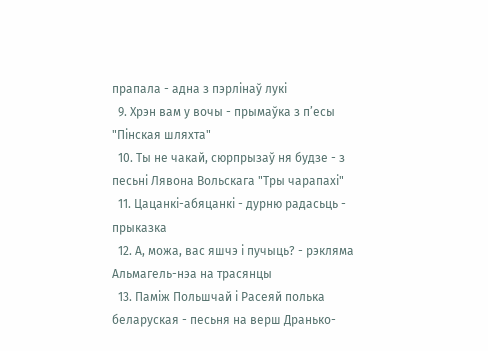прапала - адна з пэрлінаў лукі
  9. Хрэн вам у вочы - прымаўка з п’есы "Пінская шляхта"
  10. Ты не чакай, сюрпрызаў ня будзе - з песьні Лявона Вольскага "Тры чарапахі"
  11. Цацанкі-абяцанкі - дурню радасьць - прыказка
  12. А, можа, вас яшчэ і пучыць? - рэкляма Альмагель-нэа на трасянцы
  13. Паміж Польшчай і Расеяй полька беларуская - песьня на верш Дранько-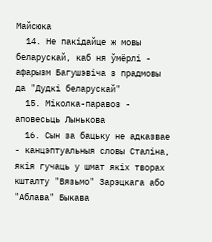Майсюка
  14. Не пакідайце ж мовы беларускай, каб ня ўмёрлі - афарызм Багушэвіча з прадмовы да "Дудкі беларускай"
  15. Міколка-паравоз - аповесьць Лынькова
  16. Сын за бацьку не адказвае - канцэптуальныя словы Сталіна, якія гучаць у шмат якіх творах кшталту "Вязьмо" Зарэцкага або "Аблава" Быкава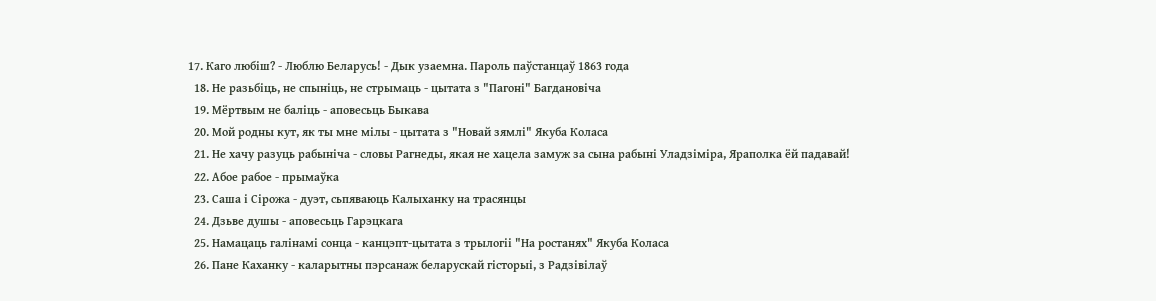17. Каго любіш? - Люблю Беларусь! - Дык узаемна. Пароль паўстанцаў 1863 года
  18. Не разьбіць, не спыніць, не стрымаць - цытата з "Пагоні" Багдановіча
  19. Мёртвым не баліць - аповесьць Быкава
  20. Мой родны кут, як ты мне мілы - цытата з "Новай зямлі" Якуба Коласа
  21. Не хачу разуць рабыніча - словы Рагнеды, якая не хацела замуж за сына рабыні Уладзіміра, Яраполка ёй падавай!
  22. Абое рабое - прымаўка
  23. Саша і Сірожа - дуэт, сьпяваюць Калыханку на трасянцы
  24. Дзьве душы - аповесьць Гарэцкага
  25. Намацаць галінамі сонца - канцэпт-цытата з трылогіі "На ростанях" Якуба Коласа
  26. Пане Каханку - каларытны пэрсанаж беларускай гісторыі, з Радзівілаў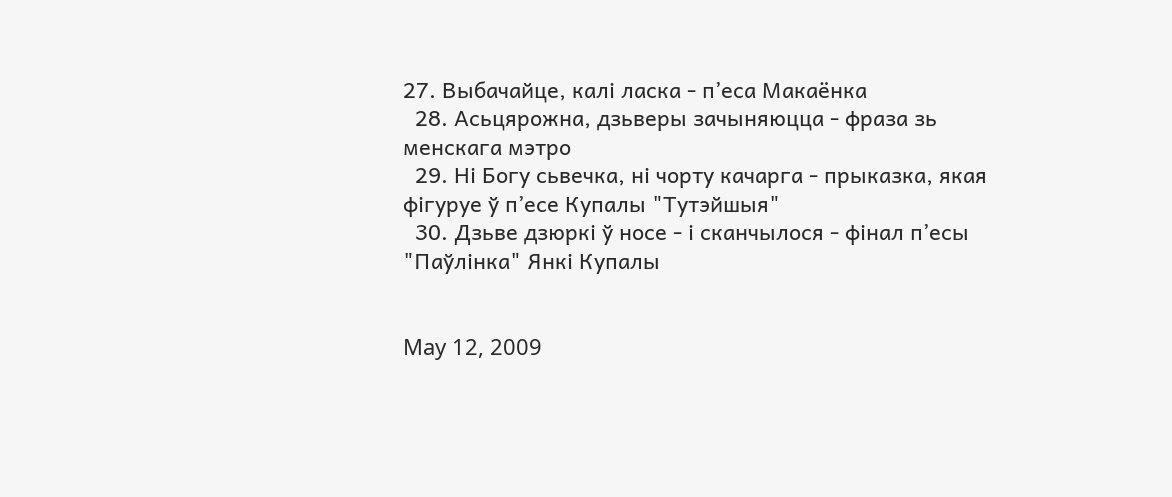27. Выбачайце, калі ласка - п’еса Макаёнка
  28. Асьцярожна, дзьверы зачыняюцца - фраза зь менскага мэтро
  29. Ні Богу сьвечка, ні чорту качарга - прыказка, якая фігуруе ў п’есе Купалы "Тутэйшыя"
  30. Дзьве дзюркі ў носе - і сканчылося - фінал п’есы "Паўлінка" Янкі Купалы


May 12, 2009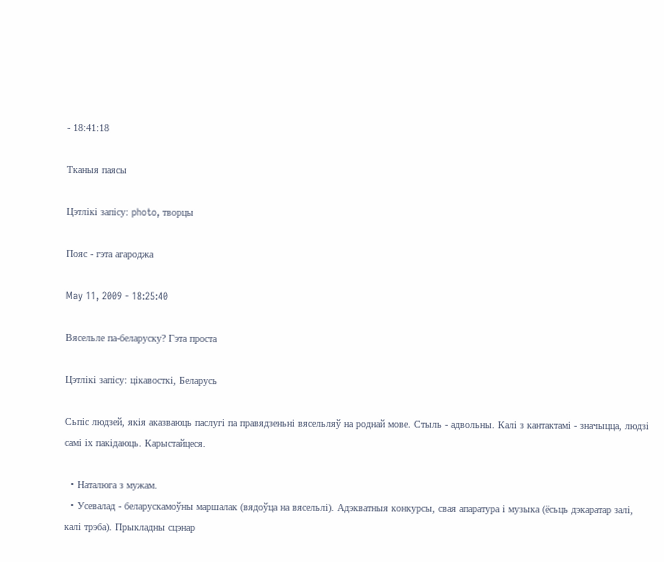- 18:41:18

Тканыя паясы

Цэтлікі запісу: photo, творцы

Пояс - гэта агароджа

May 11, 2009 - 18:25:40

Вясельле па-беларуску? Гэта проста

Цэтлікі запісу: цікавосткі, Беларусь

Сьпіс людзей, якія аказваюць паслугі па правядзеньні вясельляў на роднай мове. Стыль - адвольны. Калі з кантактамі - значыцца, людзі самі іх пакідаюць. Карыстайцеся.

  • Наталюга з мужам.
  • Усевалад - беларускамоўны маршалак (вядоўца на вясельлі). Адэкватныя конкурсы, свая апаратура і музыка (ёсьць дэкаратар залі, калі трэба). Прыкладны сцэнар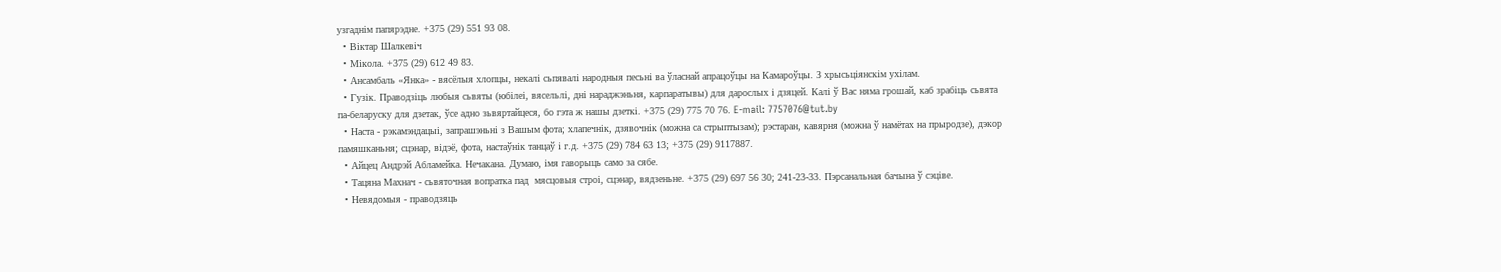узгаднім папярэдне. +375 (29) 551 93 08.
  • Віктар Шалкевіч
  • Мікола. +375 (29) 612 49 83.
  • Ансамбаль «Янка» - вясёлыя хлопцы, некалі сьпявалі народныя песьні ва ўласнай апрацоўцы на Камароўцы. З хрысьціянскім ухілам.
  • Гузік. Праводзіць любыя сьвяты (юбілеі, вясельлі, дні нараджэньня, карпаратывы) для дарослых і дзяцей. Калі ў Вас няма грошай, каб зрабіць сьвята па-беларуску для дзетак, ўсе адно зьвяртайцеся, бо гэта ж нашы дзеткі. +375 (29) 775 70 76. E-mail: 7757076@tut.by
  • Наста - рэкамэндацыі, запрашэньні з Вашым фота; хлапечнік, дзявочнік (можна са стрыптызам); рэстаран, кавярня (можна ў намётах на прыродзе), дэкор памяшканьня; сцэнар, відэё, фота, настаўнік танцаў і г.д. +375 (29) 784 63 13; +375 (29) 9117887.
  • Айцец Андрэй Абламейка. Нечакана. Думаю, імя гаворыць само за сябе.
  • Тацяна Махнач - сьвяточная вопратка пад  мясцовыя строі, сцэнар, вядзеньне. +375 (29) 697 56 30; 241-23-33. Пэрсанальная бачына ў сэціве.
  • Невядомыя - праводзяць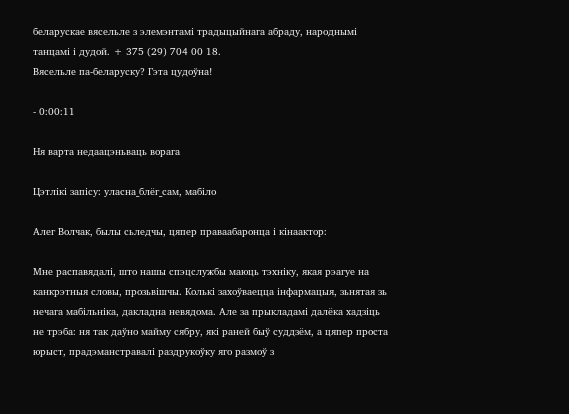беларускае вясельле з элемэнтамі традыцыйнага абраду, народнымі танцамі і дудой. + 375 (29) 704 00 18.
Вясельле па-беларуску? Гэта цудоўна!

- 0:00:11

Ня варта недаацэньваць ворага

Цэтлікі запісу: уласна_блёг_сам, мабіло

Алег Волчак, былы сьледчы, цяпер праваабаронца і кінаактор:

Мне распавядалі, што нашы спэцслужбы маюць тэхніку, якая рэагуе на канкрэтныя словы, прозьвішчы. Колькі захоўваецца інфармацыя, зьнятая зь нечага мабільніка, дакладна невядома. Але за прыкладамі далёка хадзіць не трэба: ня так даўно майму сябру, які раней быў суддзём, а цяпер проста юрыст, прадэманстравалі раздрукоўку яго размоў з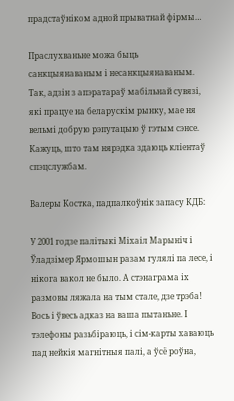прадстаўніком адной прыватнай фірмы…

Праслухваньне можа быць санкцыянаваным і несанкцыянаваным. Так, адзін з апэратараў мабільнай сувязі, які працуе на беларускім рынку, мае ня вельмі добрую рэпутацыю ў гэтым сэнсе. Кажуць, што там нярэдка здаюць кліентаў спэцслужбам.

Валеры Костка, падпалкоўнік запасу КДБ:

У 2001 годзе палітыкі Міхаіл Марыніч і Ўладзімер Ярмошын разам гулялі па лесе, і нікога вакол не было. А стэнаграма іх размовы ляжала на тым стале, дзе трэба! Вось і ўвесь адказ на ваша пытаньне. І тэлефоны разьбіраюць, і сім-карты хаваюць пад нейкія магнітныя палі, а ўсё роўна,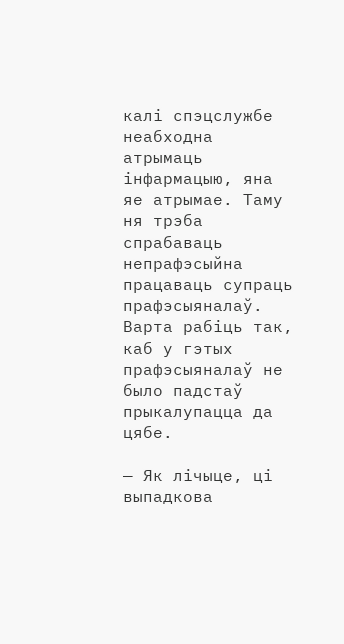калі спэцслужбе неабходна атрымаць інфармацыю, яна яе атрымае. Таму ня трэба спрабаваць непрафэсыйна працаваць супраць прафэсыяналаў. Варта рабіць так, каб у гэтых прафэсыяналаў не было падстаў прыкалупацца да цябе.

— Як лічыце, ці выпадкова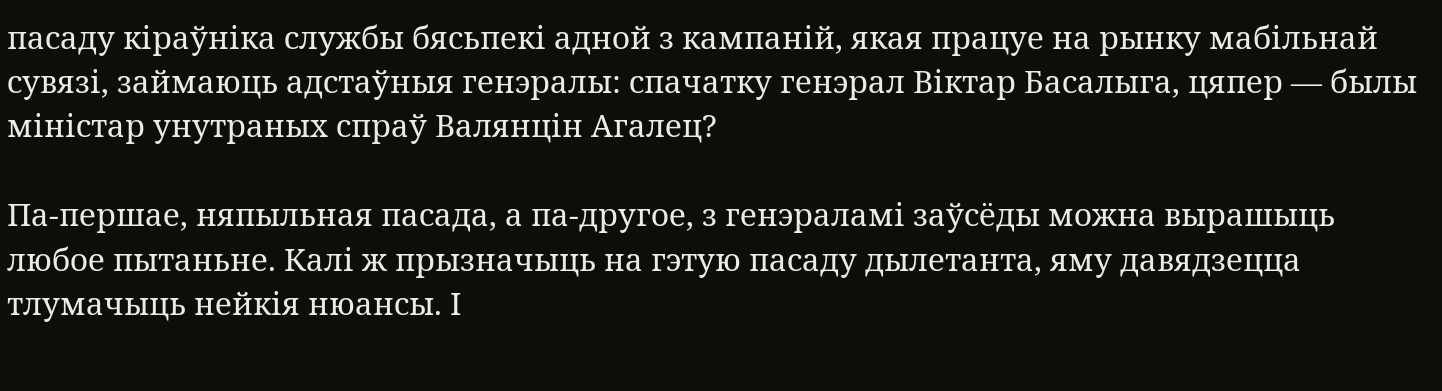пасаду кіраўніка службы бясьпекі адной з кампаній, якая працуе на рынку мабільнай сувязі, займаюць адстаўныя генэралы: спачатку генэрал Віктар Басалыга, цяпер — былы міністар унутраных спраў Валянцін Агалец?

Па-першае, няпыльная пасада, а па-другое, з генэраламі заўсёды можна вырашыць любое пытаньне. Калі ж прызначыць на гэтую пасаду дылетанта, яму давядзецца тлумачыць нейкія нюансы. І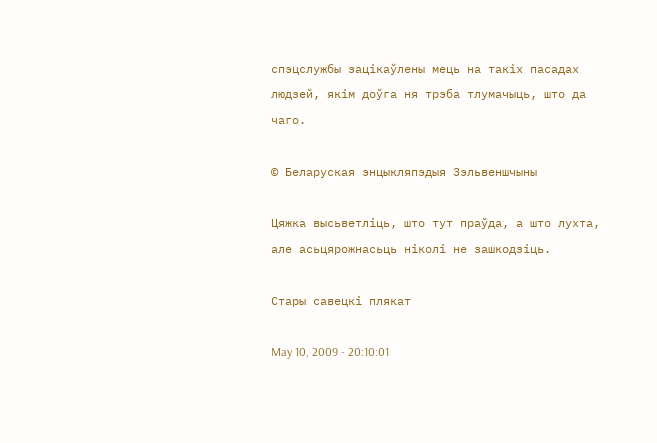спэцслужбы зацікаўлены мець на такіх пасадах людзей, якім доўга ня трэба тлумачыць, што да чаго.

© Беларуская энцыкляпэдыя Зэльвеншчыны

Цяжка высьветліць, што тут праўда, а што лухта, але асьцярожнасьць ніколі не зашкодзіць.

Стары савецкі плякат

May 10, 2009 - 20:10:01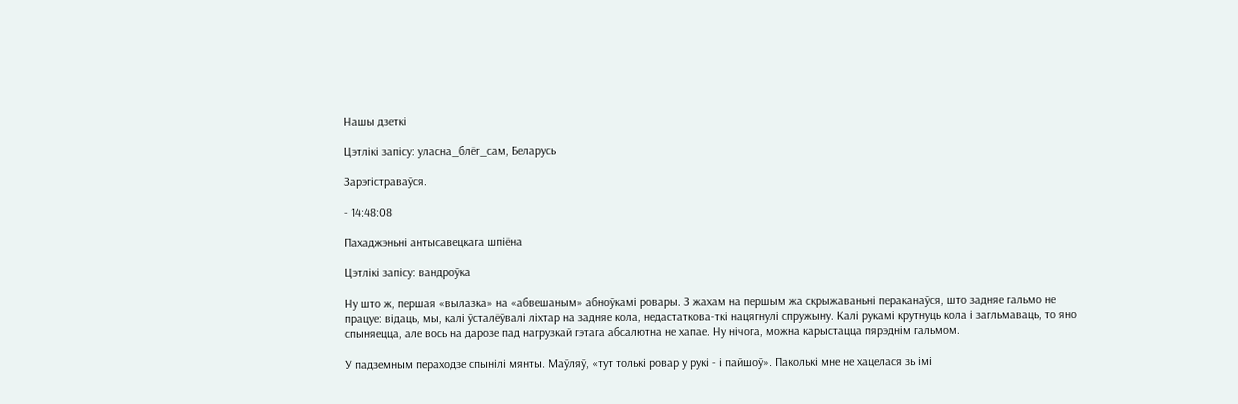Нашы дзеткі

Цэтлікі запісу: уласна_блёг_сам, Беларусь

Зарэгістраваўся.

- 14:48:08

Пахаджэньні антысавецкага шпіёна

Цэтлікі запісу: вандроўка

Ну што ж, першая «вылазка» на «абвешаным» абноўкамі ровары. З жахам на першым жа скрыжаваньні пераканаўся, што задняе гальмо не працуе: відаць, мы, калі ўсталёўвалі ліхтар на задняе кола, недастаткова-ткі нацягнулі спружыну. Калі рукамі крутнуць кола і загльмаваць, то яно спыняецца, але вось на дарозе пад нагрузкай гэтага абсалютна не хапае. Ну нічога, можна карыстацца пярэднім гальмом.

У падземным пераходзе спынілі мянты. Маўляў, «тут толькі ровар у рукі - і пайшоў». Паколькі мне не хацелася зь імі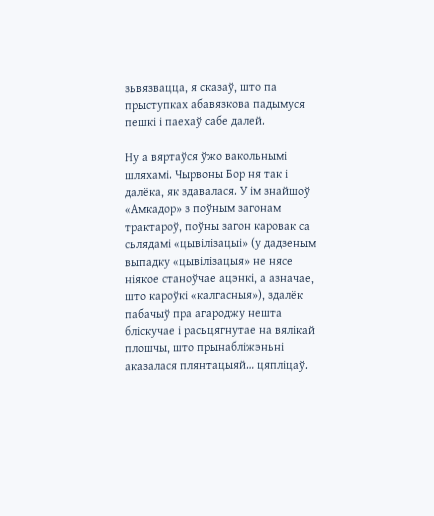зьвязвацца, я сказаў, што па прыступках абавязкова падымуся пешкі і паехаў сабе далей.

Ну а вяртаўся ўжо вакольнымі шляхамі. Чырвоны Бор ня так і далёка, як здавалася. У ім знайшоў «Амкадор» з поўным загонам трактароў, поўны загон каровак са сьлядамі «цывілізацыі» (у дадзеным выпадку «цывілізацыя» не нясе ніякое станоўчае ацэнкі, а азначае, што кароўкі «калгасныя»), здалёк пабачыў пра агароджу нешта бліскучае і расьцягнутае на вялікай плошчы, што прынабліжэньні аказалася плянтацыяй… цяпліцаў.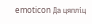emoticon Да цяпліц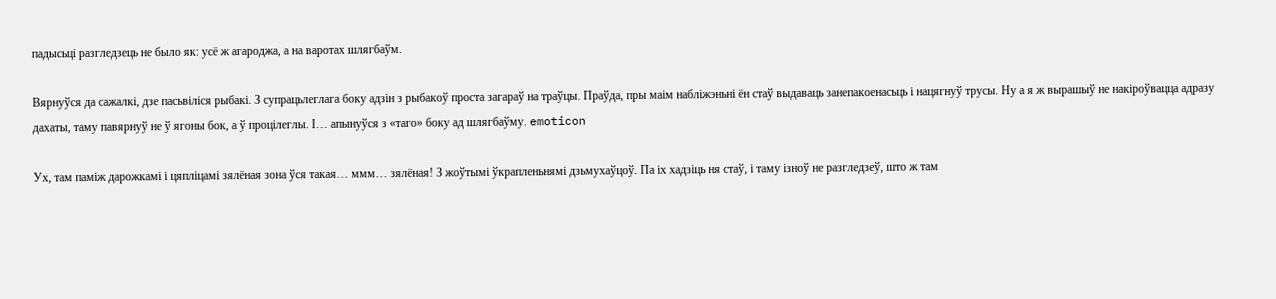падысьці разгледзець не было як: усё ж агароджа, а на варотах шлягбаўм.

Вярнуўся да сажалкі, дзе пасьвіліся рыбакі. З супрацьлеглага боку адзін з рыбакоў проста загараў на траўцы. Праўда, пры маім набліжэньні ён стаў выдаваць занепакоенасьць і нацягнуў трусы. Ну а я ж вырашыў не накіроўвацца адразу дахаты, таму павярнуў не ў ягоны бок, а ў процілеглы. І… апынуўся з «таго» боку ад шлягбаўму. emoticon

Ух, там паміж дарожкамі і цяпліцамі зялёная зона ўся такая… ммм… зялёная! З жоўтымі ўкрапленьнямі дзьмухаўцоў. Па іх хадзіць ня стаў, і таму ізноў не разгледзеў, што ж там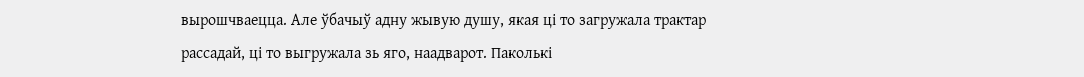вырошчваецца. Але ўбачыў адну жывую душу, якая ці то загружала трактар рассадай, ці то выгружала зь яго, наадварот. Паколькі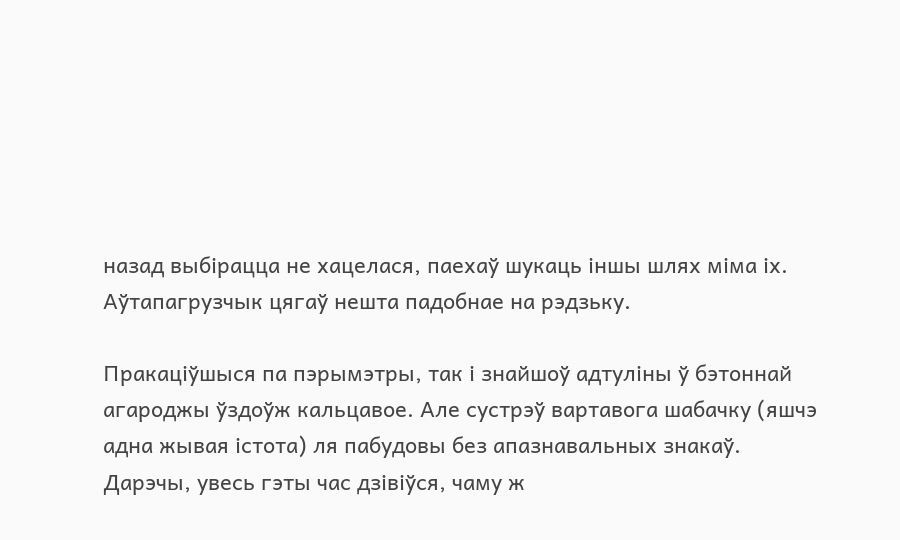назад выбірацца не хацелася, паехаў шукаць іншы шлях міма іх. Аўтапагрузчык цягаў нешта падобнае на рэдзьку.

Пракаціўшыся па пэрымэтры, так і знайшоў адтуліны ў бэтоннай агароджы ўздоўж кальцавое. Але сустрэў вартавога шабачку (яшчэ адна жывая істота) ля пабудовы без апазнавальных знакаў. Дарэчы, увесь гэты час дзівіўся, чаму ж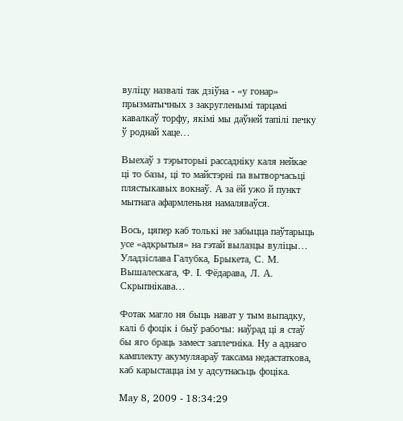вуліцу назвалі так дзіўна - «у гонар» прызматычных з закругленымі тарцамі кавалкаў торфу, якімі мы даўней тапілі печку ў роднай хаце…

Выехаў з тэрыторыі рассадніку каля нейкае ці то базы, ці то майстэрні па вытворчасьці плястыкавых вокнаў. А за ёй ужо й пункт мытнага афармленьня намаляваўся.

Вось, цяпер каб толькі не забыцца паўтарыць усе «адкрытыя» на гэтай вылазцы вуліцы… Уладзіслава Галубка, Брыкета, С. М. Вышалескага, Ф. І. Фёдарава, Л. А. Скрыпнікава…

Фотак магло ня быць нават у тым выпадку, калі б фоцік і быў рабочы: наўрад ці я стаў бы яго браць замест заплечніка. Ну а аднаго камплекту акумуляараў таксама недастаткова, каб карыстацца ім у адсутнасьць фоціка.

May 8, 2009 - 18:34:29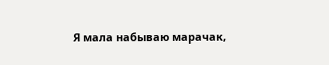Я мала набываю марачак,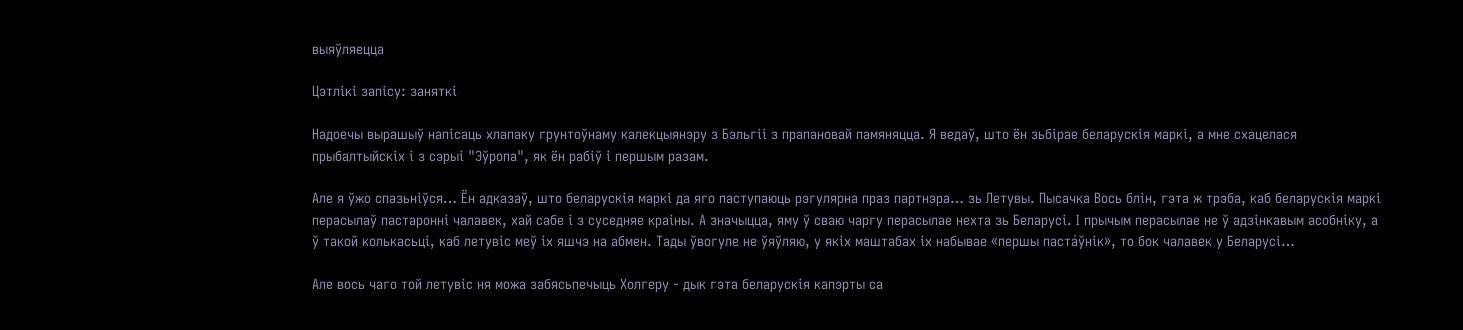выяўляецца

Цэтлікі запісу: заняткі

Надоечы вырашыў напісаць хлапаку грунтоўнаму калекцыянэру з Бэльгіі з прапановай памяняцца. Я ведаў, што ён зьбірае беларускія маркі, а мне схацелася прыбалтыйскіх і з сэрыі "Эўропа", як ён рабіў і першым разам.

Але я ўжо спазьніўся… Ён адказаў, што беларускія маркі да яго паступаюць рэгулярна праз партнэра… зь Летувы. Пысачка Вось блін, гэта ж трэба, каб беларускія маркі перасылаў пастаронні чалавек, хай сабе і з суседняе краіны. А значыцца, яму ў сваю чаргу перасылае нехта зь Беларусі. І прычым перасылае не ў адзінкавым асобніку, а ў такой колькасьці, каб летувіс меў іх яшчэ на абмен. Тады ўвогуле не ўяўляю, у якіх маштабах іх набывае «першы паста́ўнік», то бок чалавек у Беларусі…

Але вось чаго той летувіс ня можа забясьпечыць Холгеру - дык гэта беларускія капэрты са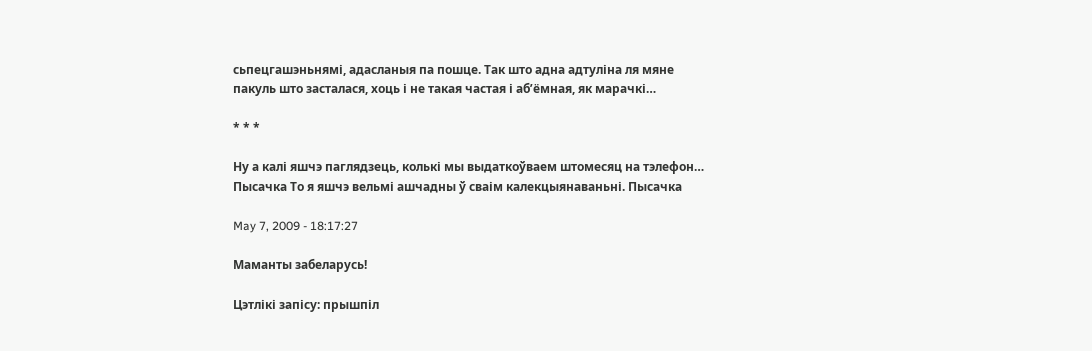сьпецгашэньнямі, адасланыя па пошце. Так што адна адтуліна ля мяне пакуль што засталася, хоць і не такая частая і аб’ёмная, як марачкі…

* * *

Ну а калі яшчэ паглядзець, колькі мы выдаткоўваем штомесяц на тэлефон… Пысачка То я яшчэ вельмі ашчадны ў сваім калекцыянаваньні. Пысачка

May 7, 2009 - 18:17:27

Маманты забеларусь!

Цэтлікі запісу: прышпіл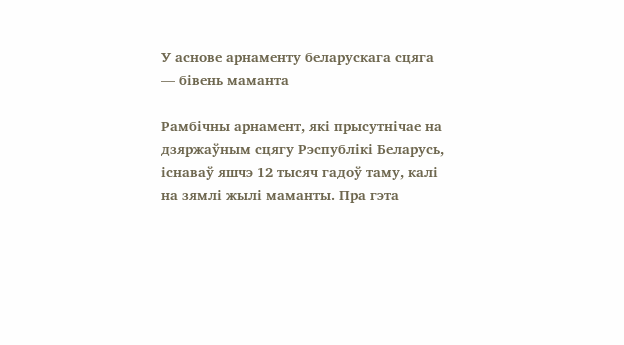У аснове арнаменту беларускага сцяга — бівень маманта

Рамбiчны арнамент, якi прысутнiчае на дзяржаўным сцягу Рэспублiкi Беларусь, iснаваў яшчэ 12 тысяч гадоў таму, калi на зямлi жылi маманты. Пра гэта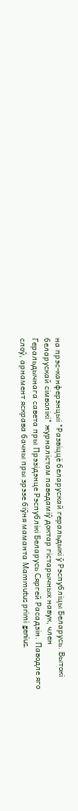на прэс-канферэнцыi "Развiццё беларускай геральдыкi ў Рэспублiцы Беларусь. Вытокi беларускай сiмволiкi" журналiстам паведамiў доктар гiстарычных навук, член Геральдычнага савета пры Прэзiдэнце Рэспублiкi Беларусь Сяргей Расадзiн. Паводле яго слоў, арнамент яскрава бачны пры зрэзе бiўня маманта Mаmmutus рrimi gеnius.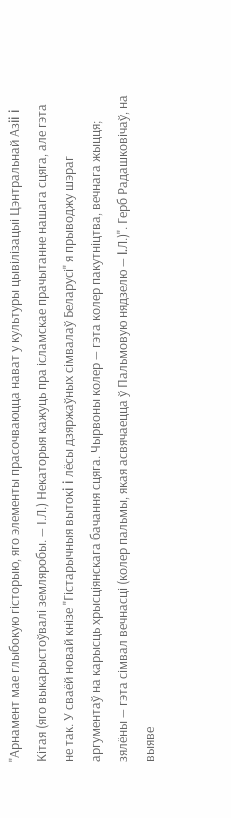"Арнамент мае глыбокую гiсторыю, яго элементы прасочваюцца нават у культуры цывiлiзацыi Цэнтральнай Азii i Кiтая (яго выкарыстоўвалi земляробы. — І.Л.) Некаторыя кажуць пра iсламскае прачытанне нашага сцяга, але гэта не так. У сваёй новай кнiзе "Гiстарычныя вытокi i лёсы дзяржаўных сiмвалаў Беларусi" я прыводжу шэраг аргументаў на карысць хрысцiянскага бачання сцяга. Чырвоны колер — гэта колер пакутнiцтва, вечнага жыцця; зялёны — гэта сiмвал вечнасцi (колер пальмы, якая асвячаецца ў Пальмовую нядзелю — I.Л.)". Герб Радашковiчаў, на выяве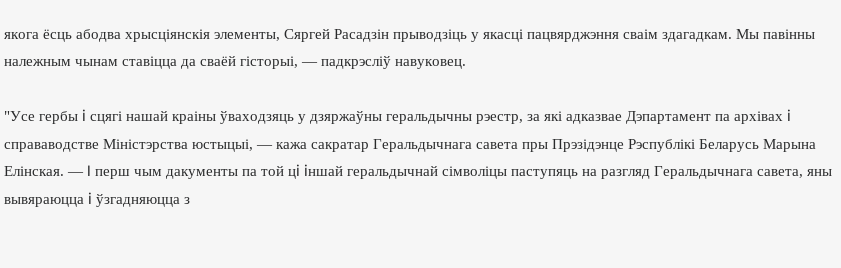якога ёсць абодва хрысцiянскiя элементы, Сяргей Расадзiн прыводзiць у якасцi пацвярджэння сваiм здагадкам. Мы павiнны належным чынам ставiцца да сваёй гiсторыi, — падкрэслiў навуковец.

"Усе гербы i сцягi нашай краiны ўваходзяць у дзяржаўны геральдычны рэестр, за якi адказвае Дэпартамент па архiвах i справаводстве Мiнiстэрства юстыцыi, — кажа сакратар Геральдычнага савета пры Прэзiдэнце Рэспублiкi Беларусь Марына Елiнская. — I перш чым дакументы па той цi iншай геральдычнай сiмволiцы паступяць на разгляд Геральдычнага савета, яны вывяраюцца i ўзгадняюцца з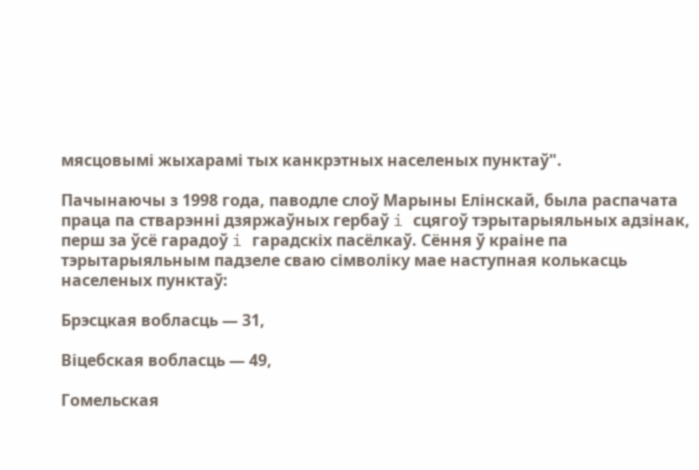мясцовымi жыхарамi тых канкрэтных населеных пунктаў".

Пачынаючы з 1998 года, паводле слоў Марыны Елiнскай, была распачата праца па стварэннi дзяржаўных гербаў i сцягоў тэрытарыяльных адзiнак, перш за ўсё гарадоў i гарадскiх пасёлкаў. Сёння ў краiне па тэрытарыяльным падзеле сваю сiмволiку мае наступная колькасць населеных пунктаў:

Брэсцкая вобласць — 31,

Вiцебская вобласць — 49,

Гомельская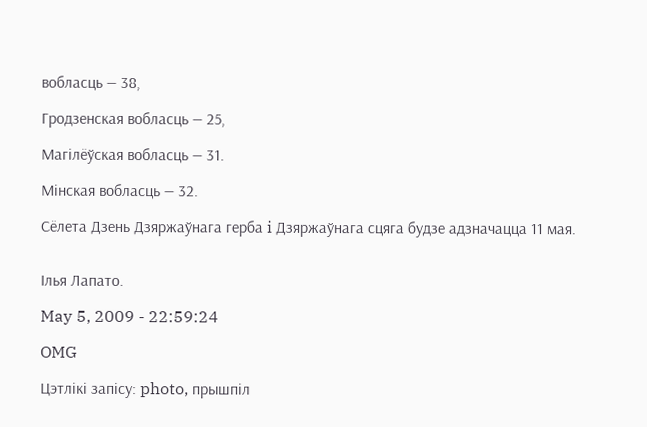вобласць — 38,

Гродзенская вобласць — 25,

Магiлёўская вобласць — 31.

Мiнская вобласць — 32.

Сёлета Дзень Дзяржаўнага герба i Дзяржаўнага сцяга будзе адзначацца 11 мая.


Iлья Лапато.

May 5, 2009 - 22:59:24

OMG

Цэтлікі запісу: photo, прышпіл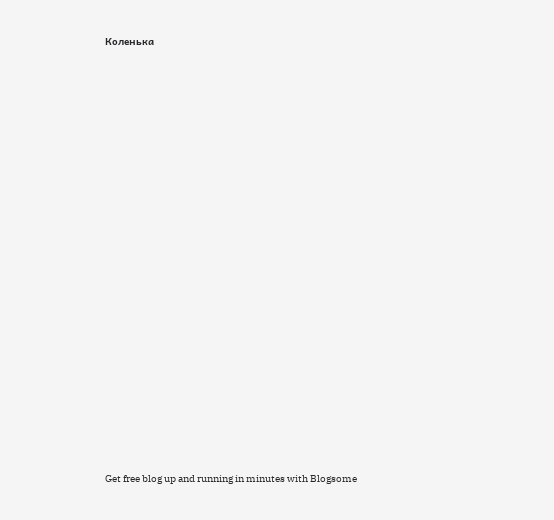Коленька






















Get free blog up and running in minutes with Blogsome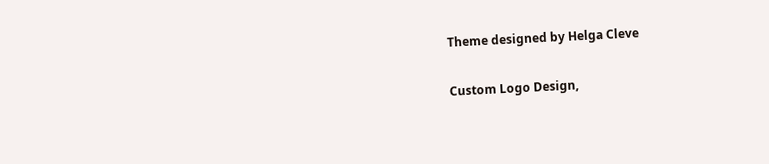Theme designed by Helga Cleve

Custom Logo Design,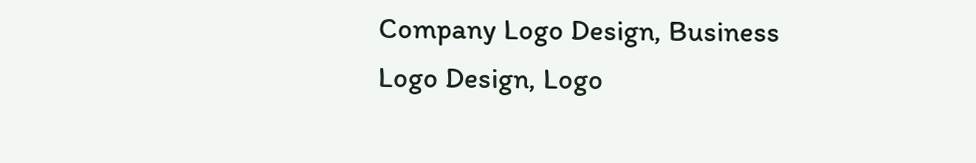Company Logo Design, Business Logo Design, Logo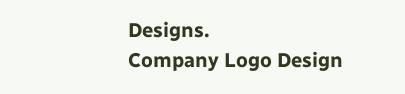Designs.
Company Logo Design